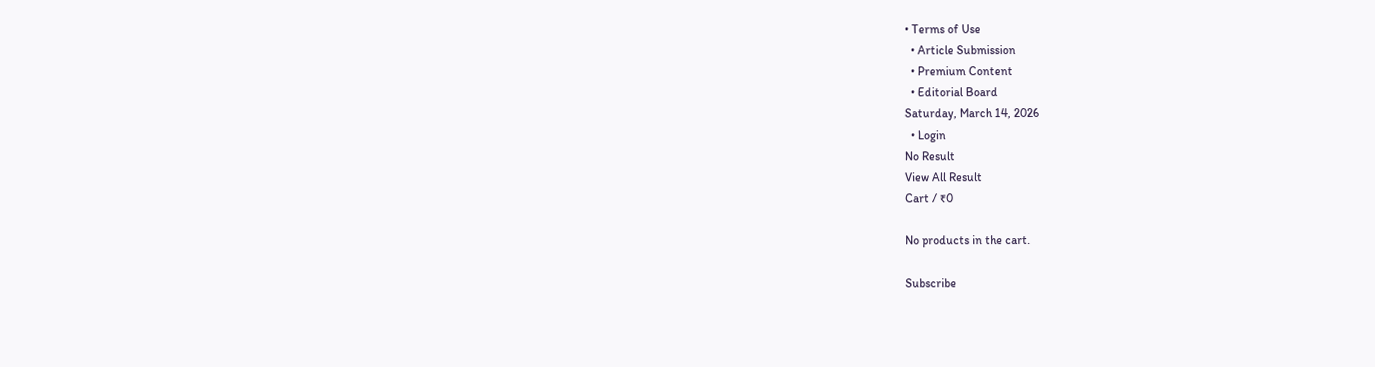• Terms of Use
  • Article Submission
  • Premium Content
  • Editorial Board
Saturday, March 14, 2026
  • Login
No Result
View All Result
Cart / ₹0

No products in the cart.

Subscribe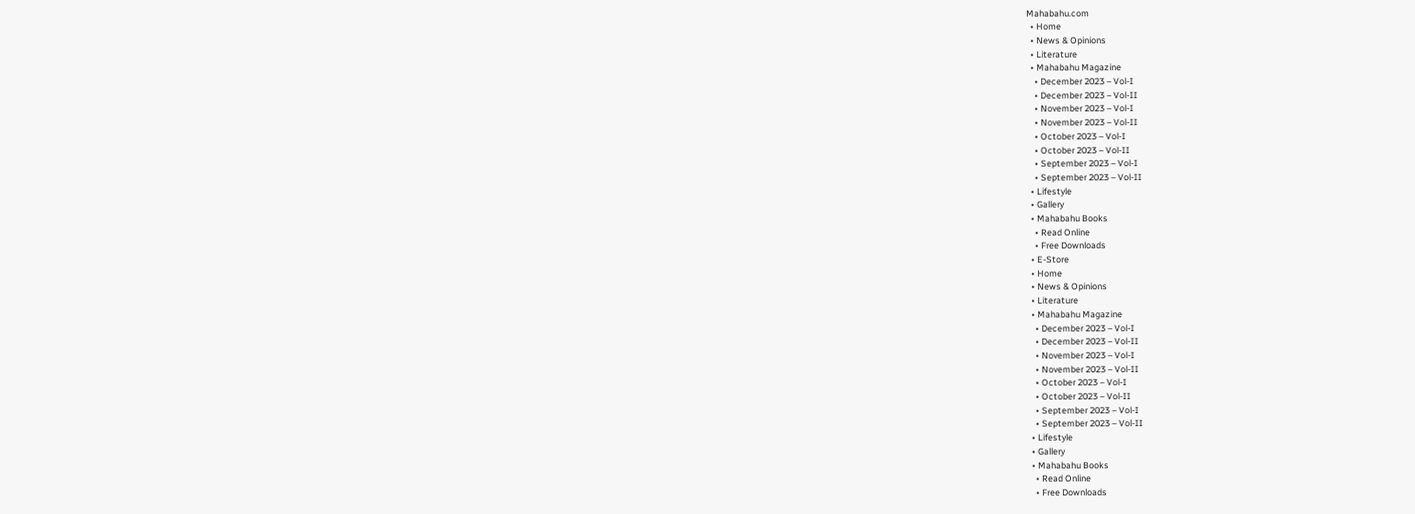Mahabahu.com
  • Home
  • News & Opinions
  • Literature
  • Mahabahu Magazine
    • December 2023 – Vol-I
    • December 2023 – Vol-II
    • November 2023 – Vol-I
    • November 2023 – Vol-II
    • October 2023 – Vol-I
    • October 2023 – Vol-II
    • September 2023 – Vol-I
    • September 2023 – Vol-II
  • Lifestyle
  • Gallery
  • Mahabahu Books
    • Read Online
    • Free Downloads
  • E-Store
  • Home
  • News & Opinions
  • Literature
  • Mahabahu Magazine
    • December 2023 – Vol-I
    • December 2023 – Vol-II
    • November 2023 – Vol-I
    • November 2023 – Vol-II
    • October 2023 – Vol-I
    • October 2023 – Vol-II
    • September 2023 – Vol-I
    • September 2023 – Vol-II
  • Lifestyle
  • Gallery
  • Mahabahu Books
    • Read Online
    • Free Downloads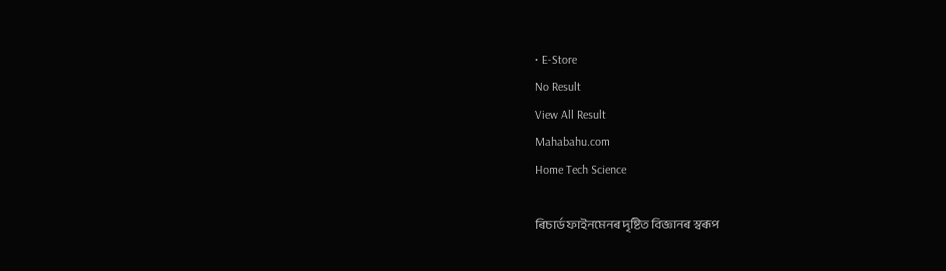• E-Store
No Result
View All Result
Mahabahu.com
Home Tech Science

ৰিচাৰ্ড ফাইনমেনৰ দৃষ্টিত বিজ্ঞানৰ স্বৰূপ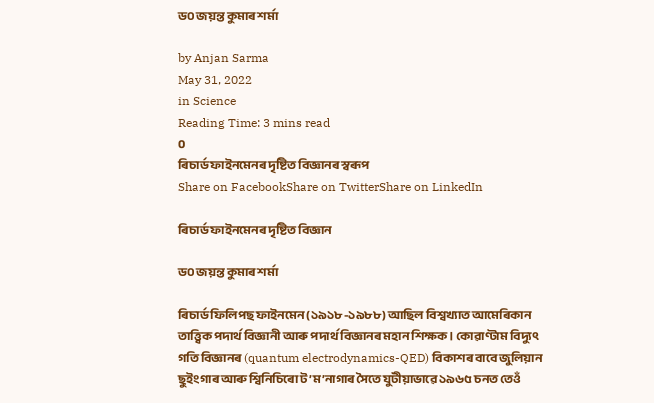ড০ জয়ন্ত কুমাৰ শর্মা

by Anjan Sarma
May 31, 2022
in Science
Reading Time: 3 mins read
0
ৰিচাৰ্ড ফাইনমেনৰ দৃষ্টিত বিজ্ঞানৰ স্বৰূপ
Share on FacebookShare on TwitterShare on LinkedIn

ৰিচাৰ্ড ফাইনমেনৰ দৃষ্টিত বিজ্ঞান

ড০ জয়ন্ত কুমাৰ শর্মা

ৰিচার্ড ফিলিপছ ফাইনমেন (১৯১৮-১৯৮৮) আছিল বিশ্বখ্যাত আমেৰিকান তাত্ত্বিক পদার্থ বিজ্ঞানী আৰু পদার্থ বিজ্ঞানৰ মহান শিক্ষক। কোৱাণ্টাম বিদ্যুৎ গতি বিজ্ঞানৰ (quantum electrodynamics-QED) বিকাশৰ বাবে জুলিয়ান ছুইংগাৰ আৰু শ্বিনিচিৰো ট’ম’নাগাৰ সৈতে যুটীয়াভাৱে ১৯৬৫ চনত তেওঁ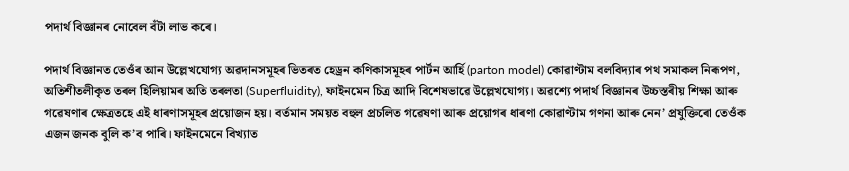পদার্থ বিজ্ঞানৰ নোবেল বঁটা লাভ কৰে।

পদার্থ বিজ্ঞানত তেওঁৰ আন উল্লেখযোগ্য অৱদানসমূহৰ ভিতৰত হেড্ৰন কণিকাসমূহৰ পার্টন আর্হি (parton model) কোৱাণ্টাম বলবিদ্যাৰ পথ সমাকল নিৰূপণ, অতিশীতলীকৃত তৰল হিলিয়ামৰ অতি তৰলতা (Superfluidity), ফাইনমেন চিত্ৰ আদি বিশেষভাৱে উল্লেখযোগ্য। অৱশ্যে পদার্থ বিজ্ঞানৰ উচ্চস্তৰীয় শিক্ষা আৰু গৱেষণাৰ ক্ষেত্ৰতহে এই ধাৰণাসমূহৰ প্ৰয়োজন হয়। বর্তমান সময়ত বহুল প্ৰচলিত গৱেষণা আৰু প্ৰয়োগৰ ধাৰণা কোৱাণ্টাম গণনা আৰু নেন’ প্ৰযুক্তিৰো তেওঁক এজন জনক বুলি ক’ব পাৰি। ফাইনমেনে বিখ্যাত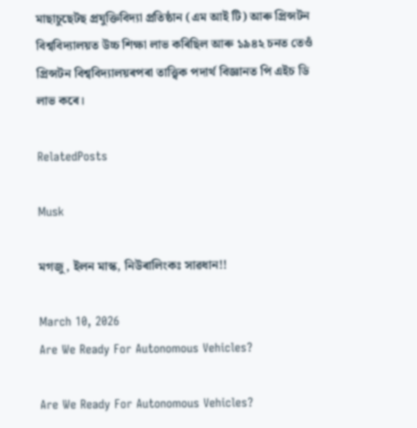মাছাচুছেটছ প্ৰযুক্তিবিদ্যা প্ৰতিষ্ঠান (এম আই টি) আৰু প্ৰিন্সটন বিশ্ববিদ্যালয়ত উচ্চ শিক্ষা লাভ কৰিছিল আৰু ১৯৪২ চনত তেওঁ প্ৰিন্সটন বিশ্ববিদ্যালয়ৰপৰা তাত্ত্বিক পদার্থ বিজ্ঞানত পি এইচ ডি লাভ কৰে।

RelatedPosts

Musk

মগজু, ইলন মাস্ক, নিউৰালিংকঃ সাৱধান!!

March 10, 2026
Are We Ready For Autonomous Vehicles?

Are We Ready For Autonomous Vehicles?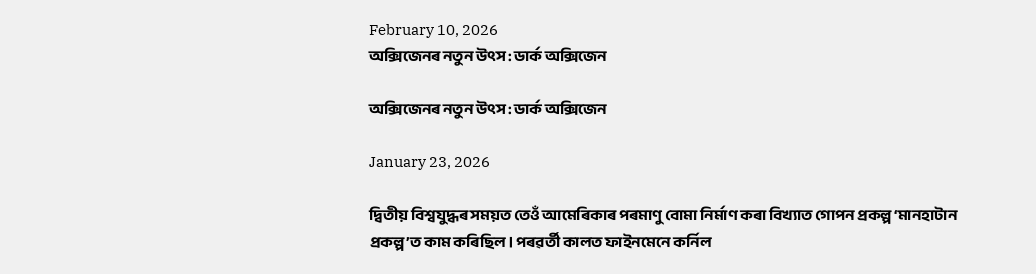February 10, 2026
অক্সিজেনৰ নতুন উৎস : ডাৰ্ক অক্সিজেন

অক্সিজেনৰ নতুন উৎস : ডাৰ্ক অক্সিজেন

January 23, 2026

দ্বিতীয় বিশ্বযুদ্ধৰ সময়ত তেওঁ আমেৰিকাৰ পৰমাণু বোমা নির্মাণ কৰা বিখ্যাত গোপন প্ৰকল্প ‍‘মানহাটান প্ৰকল্প’ত কাম কৰিছিল। পৰৱৰ্তী কালত ফাইনমেনে কর্নিল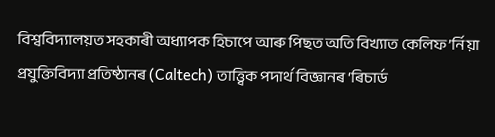বিশ্ববিদ্যালয়ত সহকাৰী অধ্যাপক হিচাপে আৰু পিছত অতি বিখ্যাত কেলিফ’র্নিয়া প্ৰযুক্তিবিদ্যা প্ৰতিষ্ঠানৰ (Caltech) তাত্ত্বিক পদার্থ বিজ্ঞানৰ ‍‘ৰিচার্ড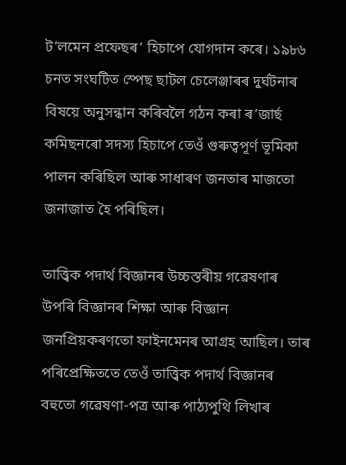ট’লমেন প্ৰফেছৰ’ হিচাপে যোগদান কৰে। ১৯৮৬ চনত সংঘটিত স্পেছ ছাটল চেলেঞ্জাৰৰ দুর্ঘটনাৰ বিষয়ে অনুসন্ধান কৰিবলৈ গঠন কৰা ৰ’জার্ছ কমিছনৰো সদস্য হিচাপে তেওঁ গুৰুত্বপূর্ণ ভূমিকা পালন কৰিছিল আৰু সাধাৰণ জনতাৰ মাজতো জনাজাত হৈ পৰিছিল।

তাত্ত্বিক পদার্থ বিজ্ঞানৰ উচ্চস্তৰীয় গৱেষণাৰ উপৰি বিজ্ঞানৰ শিক্ষা আৰু বিজ্ঞান জনপ্ৰিয়কৰণতো ফাইনমেনৰ আগ্ৰহ আছিল। তাৰ পৰিপ্ৰেক্ষিততে তেওঁ তাত্ত্বিক পদার্থ বিজ্ঞানৰ বহুতো গৱেষণা-পত্ৰ আৰু পাঠ্যপুথি লিখাৰ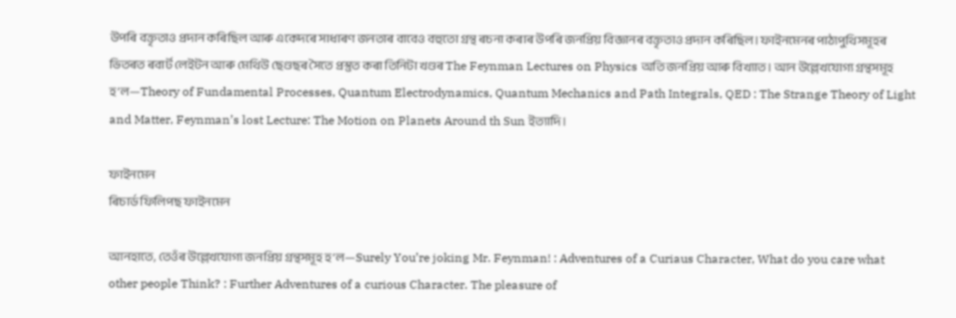উপৰি বক্তৃতাও প্ৰদান কৰিছিল আৰু একেদৰে সাধাৰণ জনতাৰ বাবেও বহুতো গ্ৰন্থ ৰচনা কৰাৰ উপৰি জনপ্ৰিয় বিজ্ঞানৰ বক্তৃতাও প্ৰদান কৰিছিল। ফাইনমেনৰ পাঠ্যপুথিসমূহৰ ভিতৰত ৰবার্ট লেইটন আৰু মেথিউ ছেণ্ডছৰ সৈতে প্ৰস্তুত কৰা তিনিটা খণ্ডৰ The Feynman Lectures on Physics অতি জনপ্ৰিয় আৰু বিখ্যাত। আন উল্লেখযোগ্য গ্ৰন্থসমূহ হ’ল—Theory of Fundamental Processes, Quantum Electrodynamics, Quantum Mechanics and Path Integrals, QED : The Strange Theory of Light and Matter, Feynman’s lost Lecture: The Motion on Planets Around th Sun ইত্যাদি।

ফাইনমেন
ৰিচার্ড ফিলিপছ ফাইনমেন

আনহাতে, তেওঁৰ উল্লেখযোগ্য জনপ্ৰিয় গ্ৰন্থসমূহ হ’ল—Surely You’re joking Mr. Feynman! : Adventures of a Curiaus Character, What do you care what other people Think? : Further Adventures of a curious Character. The pleasure of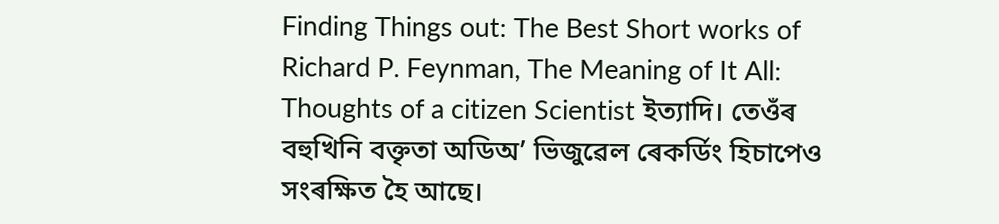Finding Things out: The Best Short works of Richard P. Feynman, The Meaning of It All: Thoughts of a citizen Scientist ইত্যাদি। তেওঁৰ বহুখিনি বক্তৃতা অডিঅ’ ভিজুৱেল ৰেকর্ডিং হিচাপেও সংৰক্ষিত হৈ আছে।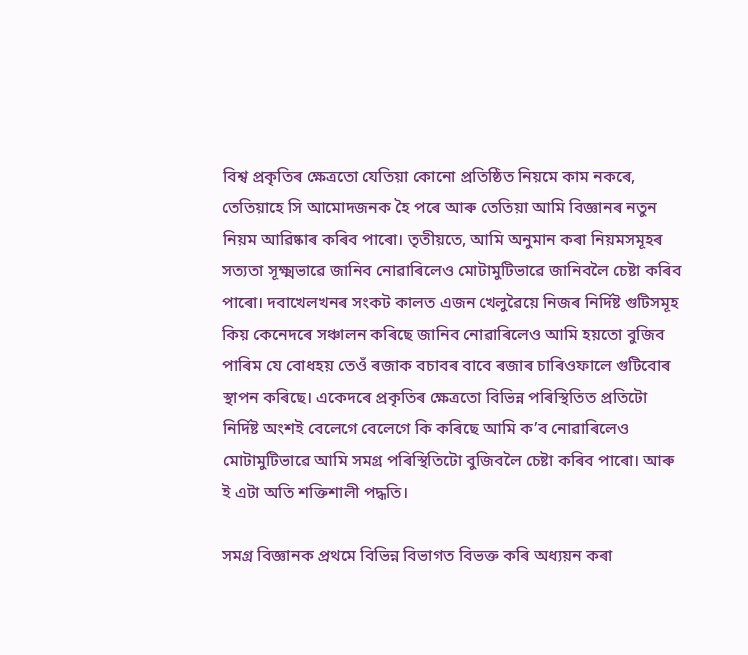বিশ্ব প্ৰকৃতিৰ ক্ষেত্ৰতো যেতিয়া কোনো প্ৰতিষ্ঠিত নিয়মে কাম নকৰে, তেতিয়াহে সি আমোদজনক হৈ পৰে আৰু তেতিয়া আমি বিজ্ঞানৰ নতুন নিয়ম আৱিষ্কাৰ কৰিব পাৰো। তৃতীয়তে, আমি অনুমান কৰা নিয়মসমূহৰ সত্যতা সূক্ষ্মভাৱে জানিব নোৱাৰিলেও মোটামুটিভাৱে জানিবলৈ চেষ্টা কৰিব পাৰো। দবাখেলখনৰ সংকট কালত এজন খেলুৱৈয়ে নিজৰ নিৰ্দিষ্ট গুটিসমূহ কিয় কেনেদৰে সঞ্চালন কৰিছে জানিব নোৱাৰিলেও আমি হয়তো বুজিব পাৰিম যে বোধহয় তেওঁ ৰজাক বচাবৰ বাবে ৰজাৰ চাৰিওফালে গুটিবোৰ স্থাপন কৰিছে। একেদৰে প্ৰকৃতিৰ ক্ষেত্ৰতো বিভিন্ন পৰিস্থিতিত প্ৰতিটো নিৰ্দিষ্ট অংশই বেলেগে বেলেগে কি কৰিছে আমি ক’ব নোৱাৰিলেও মোটামুটিভাৱে আমি সমগ্ৰ পৰিস্থিতিটো বুজিবলৈ চেষ্টা কৰিব পাৰো। আৰু ই এটা অতি শক্তিশালী পদ্ধতি।

সমগ্ৰ বিজ্ঞানক প্ৰথমে বিভিন্ন বিভাগত বিভক্ত কৰি অধ্যয়ন কৰা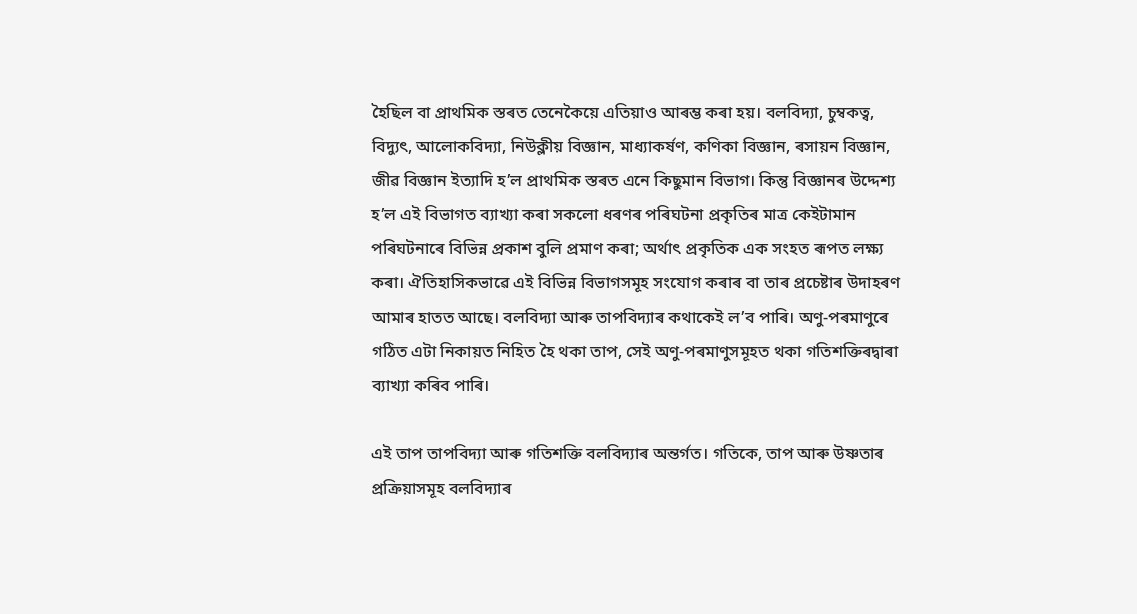হৈছিল বা প্ৰাথমিক স্তৰত তেনেকৈয়ে এতিয়াও আৰম্ভ কৰা হয়। বলবিদ্যা, চুম্বকত্ব, বিদ্যুৎ, আলোকবিদ্যা, নিউক্লীয় বিজ্ঞান, মাধ্যাকর্ষণ, কণিকা বিজ্ঞান, ৰসায়ন বিজ্ঞান, জীৱ বিজ্ঞান ইত্যাদি হ’ল প্ৰাথমিক স্তৰত এনে কিছুমান বিভাগ। কিন্তু বিজ্ঞানৰ উদ্দেশ্য হ’ল এই বিভাগত ব্যাখ্যা কৰা সকলো ধৰণৰ পৰিঘটনা প্ৰকৃতিৰ মাত্ৰ কেইটামান পৰিঘটনাৰে বিভিন্ন প্ৰকাশ বুলি প্ৰমাণ কৰা; অর্থাৎ প্ৰকৃতিক এক সংহত ৰূপত লক্ষ্য কৰা। ঐতিহাসিকভাৱে এই বিভিন্ন বিভাগসমূহ সংযোগ কৰাৰ বা তাৰ প্ৰচেষ্টাৰ উদাহৰণ আমাৰ হাতত আছে। বলবিদ্যা আৰু তাপবিদ্যাৰ কথাকেই ল’ব পাৰি। অণু-পৰমাণুৰে গঠিত এটা নিকায়ত নিহিত হৈ থকা তাপ, সেই অণু-পৰমাণুসমূহত থকা গতিশক্তিৰদ্বাৰা ব্যাখ্যা কৰিব পাৰি।

এই তাপ তাপবিদ্যা আৰু গতিশক্তি বলবিদ্যাৰ অন্তর্গত। গতিকে, তাপ আৰু উষ্ণতাৰ প্ৰক্ৰিয়াসমূহ বলবিদ্যাৰ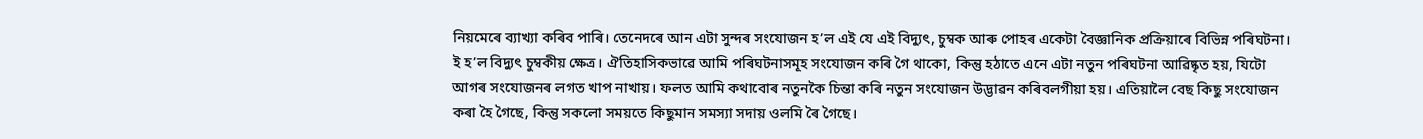নিয়মেৰে ব্যাখ্যা কৰিব পাৰি। তেনেদৰে আন এটা সুন্দৰ সংযোজন হ’ল এই যে এই বিদ্যুৎ, চুম্বক আৰু পোহৰ একেটা বৈজ্ঞানিক প্ৰক্ৰিয়াৰে বিভিন্ন পৰিঘটনা। ই হ’ল বিদ্যুৎ চুম্বকীয় ক্ষেত্ৰ। ঐতিহাসিকভাৱে আমি পৰিঘটনাসমূহ সংযোজন কৰি গৈ থাকো, কিন্তু হঠাতে এনে এটা নতুন পৰিঘটনা আৱিষ্কৃত হয়, যিটো আগৰ সংযোজনৰ লগত খাপ নাখায়। ফলত আমি কথাবোৰ নতুনকৈ চিন্তা কৰি নতুন সংযোজন উদ্ভাৱন কৰিবলগীয়া হয়। এতিয়ালৈ বেছ কিছু সংযোজন কৰা হৈ গৈছে, কিন্তু সকলো সময়তে কিছুমান সমস্যা সদায় ওলমি ৰৈ গৈছে।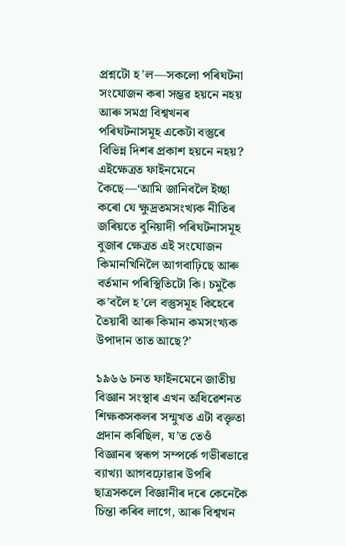প্ৰশ্নটো হ’ল—সকলো পৰিঘটনা সংযোজন কৰা সম্ভৱ হয়নে নহয় আৰু সমগ্ৰ বিশ্বখনৰ পৰিঘটনাসমূহ একেটা বস্তুৰে বিভিন্ন দিশৰ প্ৰকাশ হয়নে নহয়? এইক্ষেত্ৰত ফাইনমেনে কৈছে—‘আমি জানিবলৈ ইচ্ছা কৰো যে ক্ষুদ্ৰতমসংখ্যক নীতিৰ জৰিয়তে বুনিয়াদী পৰিঘটনাসমূহ বুজাৰ ক্ষেত্ৰত এই সংযোজন কিমানখিনিলৈ আগবাঢ়িছে আৰু বর্তমান পৰিস্থিতিটো কি। চমুকৈ ক’বলৈ হ’লে বস্তুসমূহ কিহেৰে তৈয়াৰী আৰু কিমান কমসংখ্যক উপাদান তাত আছে?’

১৯৬৬ চনত ফাইনমেনে জাতীয় বিজ্ঞান সংস্থাৰ এখন অধিৱেশনত শিক্ষকসকলৰ সন্মুখত এটা বক্তৃতা প্ৰদান কৰিছিল, য’ত তেওঁ বিজ্ঞানৰ স্বৰূপ সম্পর্কে গভীৰভাৱে ব্যাখ্যা আগবঢ়োৱাৰ উপৰি ছাত্ৰসকলে বিজ্ঞানীৰ দৰে কেনেকৈ চিন্তা কৰিব লাগে, আৰু বিশ্বখন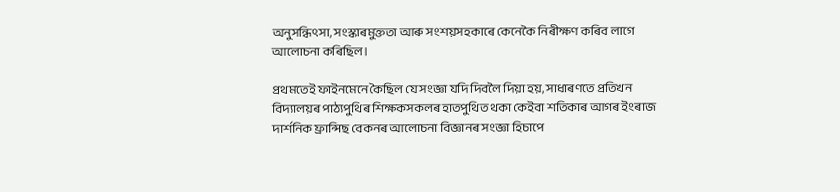অনুসন্ধিৎসা, সংস্কাৰমুক্ততা আৰু সংশয়সহকাৰে কেনেকৈ নিৰীক্ষণ কৰিব লাগে আলোচনা কৰিছিল।

প্ৰথমতেই ফাইনমেনে কৈছিল যে সংজ্ঞা যদি দিবলৈ দিয়া হয়, সাধাৰণতে প্ৰতিখন বিদ্যালয়ৰ পাঠ্যপুথিৰ শিক্ষকসকলৰ হাতপুথিত থকা কেইবা শতিকাৰ আগৰ ইংৰাজ দাৰ্শনিক ফ্ৰান্সিছ বেকনৰ আলোচনা বিজ্ঞানৰ সংজ্ঞা হিচাপে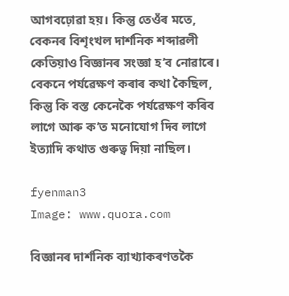আগবঢ়োৱা হয়। কিন্তু তেওঁৰ মতে, বেকনৰ বিশৃংখল দাৰ্শনিক শব্দাৱলী কেতিয়াও বিজ্ঞানৰ সংজ্ঞা হ’ব নোৱাৰে। বেকনে পর্যৱেক্ষণ কৰাৰ কথা কৈছিল, কিন্তু কি বস্ত কেনেকৈ পর্যৱেক্ষণ কৰিব লাগে আৰু ক’ত মনোযোগ দিব লাগে ইত্যাদি কথাত গুৰুত্ব দিয়া নাছিল।

fyenman3
Image: www.quora.com

বিজ্ঞানৰ দার্শনিক ব্যাখ্যাকৰণতকৈ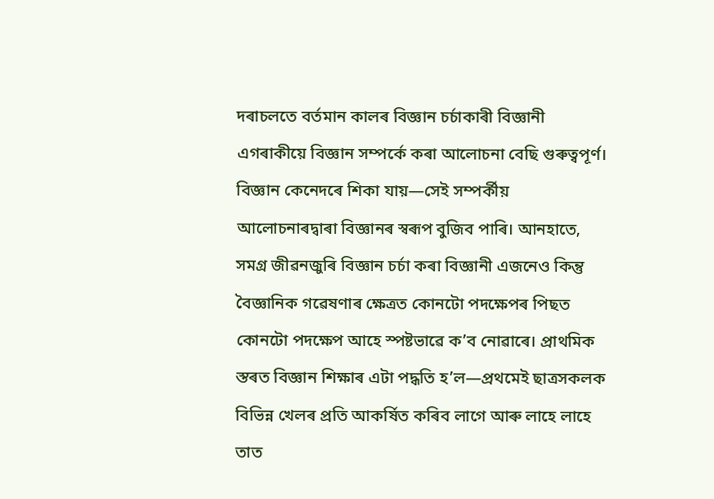দৰাচলতে বর্তমান কালৰ বিজ্ঞান চর্চাকাৰী বিজ্ঞানী এগৰাকীয়ে বিজ্ঞান সম্পর্কে কৰা আলোচনা বেছি গুৰুত্বপূর্ণ। বিজ্ঞান কেনেদৰে শিকা যায়—সেই সম্পর্কীয় আলোচনাৰদ্বাৰা বিজ্ঞানৰ স্বৰূপ বুজিব পাৰি। আনহাতে, সমগ্ৰ জীৱনজুৰি বিজ্ঞান চর্চা কৰা বিজ্ঞানী এজনেও কিন্তু বৈজ্ঞানিক গৱেষণাৰ ক্ষেত্ৰত কোনটো পদক্ষেপৰ পিছত কোনটো পদক্ষেপ আহে স্পষ্টভাৱে ক’ব নোৱাৰে। প্ৰাথমিক স্তৰত বিজ্ঞান শিক্ষাৰ এটা পদ্ধতি হ’ল—প্ৰথমেই ছাত্ৰসকলক বিভিন্ন খেলৰ প্ৰতি আকর্ষিত কৰিব লাগে আৰু লাহে লাহে তাত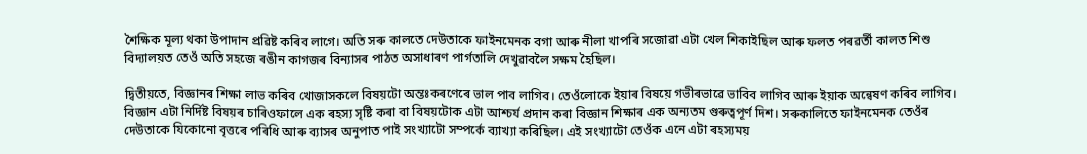শৈক্ষিক মূল্য থকা উপাদান প্ৰৱিষ্ট কৰিব লাগে। অতি সৰু কালতে দেউতাকে ফাইনমেনক বগা আৰু নীলা খাপৰি সজোৱা এটা খেল শিকাইছিল আৰু ফলত পৰৱর্তী কালত শিশু বিদ্যালয়ত তেওঁ অতি সহজে ৰঙীন কাগজৰ বিন্যাসৰ পাঠত অসাধাৰণ পার্গতালি দেখুৱাবলৈ সক্ষম হৈছিল।

দ্বিতীয়তে, বিজ্ঞানৰ শিক্ষা লাভ কৰিব খোজাসকলে বিষয়টো অন্তঃকৰণেৰে ভাল পাব লাগিব। তেওঁলোকে ইয়াৰ বিষয়ে গভীৰভাৱে ভাবিব লাগিব আৰু ইয়াক অন্বেষণ কৰিব লাগিব। বিজ্ঞান এটা নিৰ্দিষ্ট বিষয়ৰ চাৰিওফালে এক ৰহস্য সৃষ্টি কৰা বা বিষয়টোক এটা আশ্চর্য প্ৰদান কৰা বিজ্ঞান শিক্ষাৰ এক অন্যতম গুৰুত্বপূর্ণ দিশ। সৰুকালিতে ফাইনমেনক তেওঁৰ দেউতাকে যিকোনো বৃত্তৰে পৰিধি আৰু ব্যাসৰ অনুপাত পাই সংখ্যাটো সম্পর্কে ব্যাখ্যা কৰিছিল। এই সংখ্যাটো তেওঁক এনে এটা ৰহস্যময়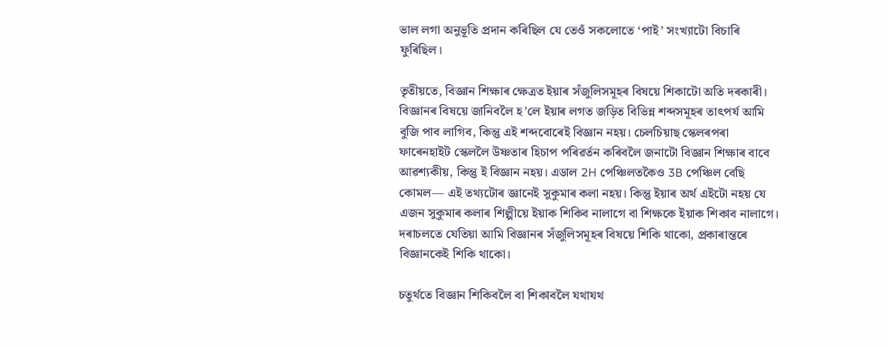ভাল লগা অনুভূতি প্ৰদান কৰিছিল যে তেওঁ সকলোতে ‍‘পাই’ সংখ্যাটো বিচাৰি ফুৰিছিল।

তৃতীয়তে, বিজ্ঞান শিক্ষাৰ ক্ষেত্ৰত ইয়াৰ সঁজুলিসমূহৰ বিষয়ে শিকাটো অতি দৰকাৰী। বিজ্ঞানৰ বিষয়ে জানিবলৈ হ’লে ইয়াৰ লগত জড়িত বিভিন্ন শব্দসমূহৰ তাৎপর্য আমি বুজি পাব লাগিব, কিন্তু এই শব্দবোৰেই বিজ্ঞান নহয়। চেলচিয়াছ স্কেলৰপৰা ফাৰেনহাইট স্কেললৈ উষ্ণতাৰ হিচাপ পৰিৱর্তন কৰিবলৈ জনাটো বিজ্ঞান শিক্ষাৰ বাবে আৱশ্যকীয়, কিন্তু ই বিজ্ঞান নহয়। এডাল 2H পেঞ্চিলতকৈও 3B পেঞ্চিল বেছি কোমল— এই তথ্যটোৰ জ্ঞানেই সুকুমাৰ কলা নহয়। কিন্তু ইয়াৰ অর্থ এইটো নহয় যে এজন সুকুমাৰ কলাৰ শিল্পীয়ে ইয়াক শিকিব নালাগে বা শিক্ষকে ইয়াক শিকাব নালাগে। দৰাচলতে যেতিয়া আমি বিজ্ঞানৰ সঁজুলিসমূহৰ বিষয়ে শিকি থাকো, প্ৰকাৰান্তৰে বিজ্ঞানকেই শিকি থাকো।

চতুর্থতে বিজ্ঞান শিকিবলৈ বা শিকাবলৈ যথাযথ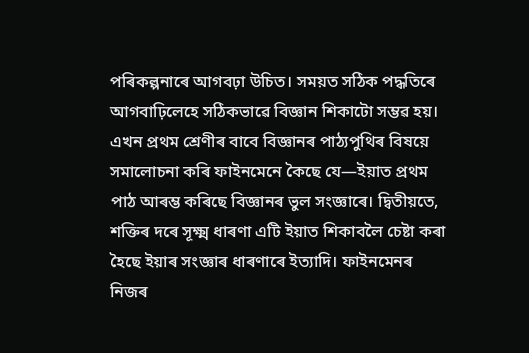পৰিকল্পনাৰে আগবঢ়া উচিত। সময়ত সঠিক পদ্ধতিৰে আগবাঢ়িলেহে সঠিকভাৱে বিজ্ঞান শিকাটো সম্ভৱ হয়। এখন প্ৰথম শ্ৰেণীৰ বাবে বিজ্ঞানৰ পাঠ্যপুথিৰ বিষয়ে সমালোচনা কৰি ফাইনমেনে কৈছে যে—ইয়াত প্ৰথম পাঠ আৰম্ভ কৰিছে বিজ্ঞানৰ ভুল সংজ্ঞাৰে। দ্বিতীয়তে, শক্তিৰ দৰে সূক্ষ্ম ধাৰণা এটি ইয়াত শিকাবলৈ চেষ্টা কৰা হৈছে ইয়াৰ সংজ্ঞাৰ ধাৰণাৰে ইত্যাদি। ফাইনমেনৰ নিজৰ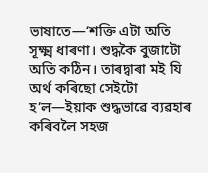ভাষাতে—‘শক্তি এটা অতি সূক্ষ্ম ধাৰণা। শুদ্ধকৈ বুজাটো অতি কঠিন। তাৰদ্বাৰা মই যি অর্থ কৰিছো সেইটো হ’ল—ইয়াক শুদ্ধভাৱে ব্যৱহাৰ কৰিবলৈ সহজ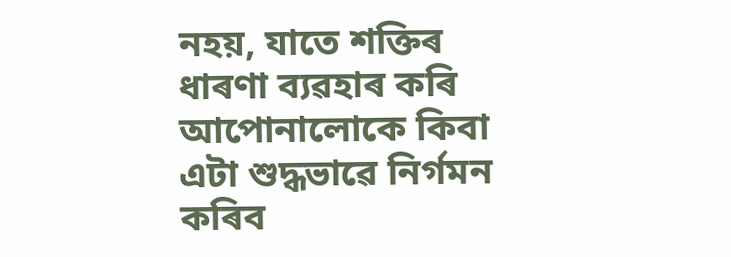নহয়, যাতে শক্তিৰ ধাৰণা ব্যৱহাৰ কৰি আপোনালোকে কিবা এটা শুদ্ধভাৱে নিৰ্গমন কৰিব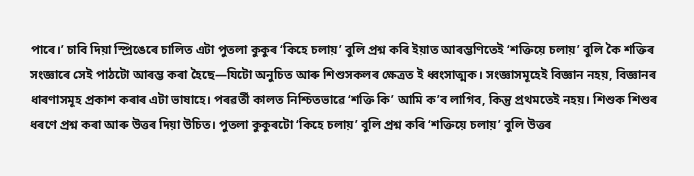পাৰে।’ চাবি দিয়া স্প্ৰিঙেৰে চালিত এটা পুতলা কুকুৰ ‍‘কিহে চলায়’ বুলি প্ৰশ্ন কৰি ইয়াত আৰম্ভণিতেই ‍‘শক্তিয়ে চলায়’ বুলি কৈ শক্তিৰ সংজ্ঞাৰে সেই পাঠটো আৰম্ভ কৰা হৈছে—যিটো অনুচিত আৰু শিশুসকলৰ ক্ষেত্ৰত ই ধ্বংসাত্মক। সংজ্ঞাসমূহেই বিজ্ঞান নহয়, বিজ্ঞানৰ ধাৰণাসমূহ প্ৰকাশ কৰাৰ এটা ভাষাহে। পৰৱর্তী কালত নিশ্চিতভাৱে ‍‘শক্তি কি’ আমি ক’ব লাগিব, কিন্তু প্ৰথমতেই নহয়। শিশুক শিশুৰ ধৰণে প্ৰশ্ন কৰা আৰু উত্তৰ দিয়া উচিত। পুতলা কুকুৰটো ‍‘কিহে চলায়’ বুলি প্ৰশ্ন কৰি ‍‘শক্তিয়ে চলায়’ বুলি উত্তৰ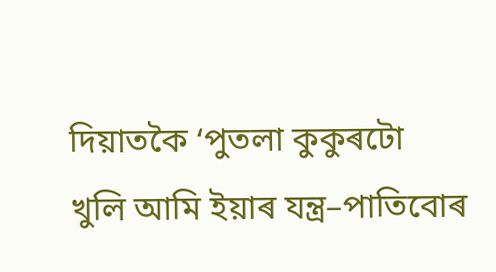দিয়াতকৈ ‍‘পুতলা কুকুৰটো খুলি আমি ইয়াৰ যন্ত্ৰ–পাতিবোৰ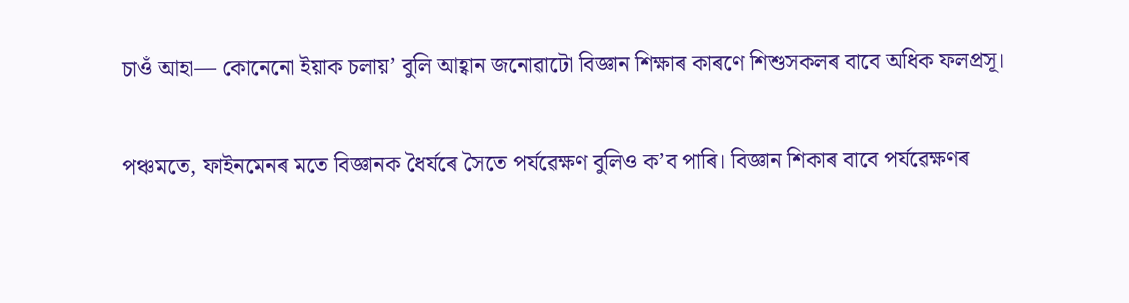চাওঁ আহা— কোনেনো ইয়াক চলায়’ বুলি আহ্বান জনোৱাটো বিজ্ঞান শিক্ষাৰ কাৰণে শিশুসকলৰ বাবে অধিক ফলপ্ৰসূ।

পঞ্চমতে, ফাইনমেনৰ মতে বিজ্ঞানক ধৈৰ্যৰে সৈতে পর্যৱেক্ষণ বুলিও ক’ব পাৰি। বিজ্ঞান শিকাৰ বাবে পর্যৱেক্ষণৰ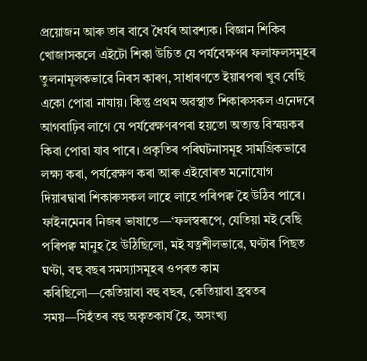প্ৰয়োজন আৰু তাৰ বাবে ধৈর্যৰ আৱশ্যক। বিজ্ঞান শিকিব খোজাসকলে এইটো শিকা উচিত যে পর্যবেক্ষণৰ ফলাফলসমূহৰ তুলনামূলকভাৱে নিৰস কাৰণ, সাধাৰণতে ইয়াৰপৰা খুব বেছি একো পোৱা নাযায়। কিন্তু প্ৰথম অৱস্থাত শিকাৰুসকল এনেদৰে আগবাঢ়িব লাগে যে পর্যৱেক্ষণৰপৰা হয়তো অত্যন্ত বিস্ময়কৰ কিবা পোৱা যাব পাৰে। প্ৰকৃতিৰ পৰিঘটনাসমূহ সামগ্ৰিকভাৱে লক্ষ্য কৰা, পর্যৱেক্ষণ কৰা আৰু এইবোৰত মনোযোগ দিয়াৰদ্বাৰা শিকাৰুসকল লাহে লাহে পৰিপক্ব হৈ উঠিব পাৰে। ফাইনমেনৰ নিজৰ ভাষাতে—‘ফলস্বৰূপে, যেতিয়া মই বেছি পৰিপক্ব মানুহ হৈ উঠিছিলো, মই যত্নশীলভাৱে, ঘণ্টাৰ পিছত ঘণ্টা, বহু বছৰ সমস্যাসমূহৰ ওপৰত কাম কৰিছিলো—কেতিয়াবা বহু বছৰ, কেতিয়াবা হ্ৰস্বতৰ সময়—সিহঁতৰ বহু অকৃতকাৰ্য হৈ, অসংখ্য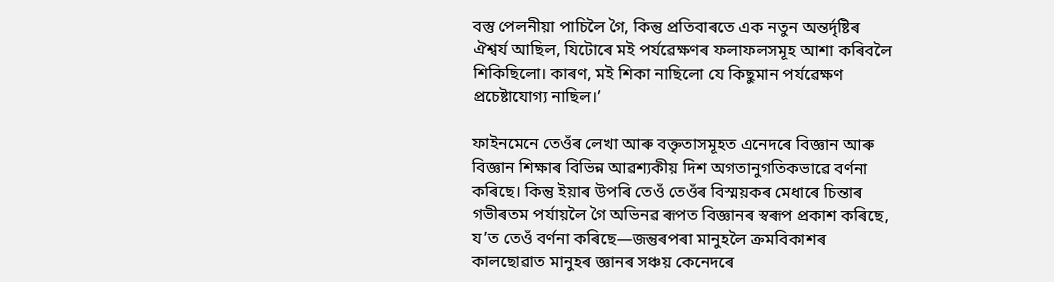বস্তু পেলনীয়া পাচিলৈ গৈ, কিন্তু প্ৰতিবাৰতে এক নতুন অন্তৰ্দৃষ্টিৰ ঐশ্বর্য আছিল, যিটোৰে মই পর্যৱেক্ষণৰ ফলাফলসমূহ আশা কৰিবলৈ শিকিছিলো। কাৰণ, মই শিকা নাছিলো যে কিছুমান পর্যৱেক্ষণ প্ৰচেষ্টাযোগ্য নাছিল।’

ফাইনমেনে তেওঁৰ লেখা আৰু বক্তৃতাসমূহত এনেদৰে বিজ্ঞান আৰু বিজ্ঞান শিক্ষাৰ বিভিন্ন আৱশ্যকীয় দিশ অগতানুগতিকভাৱে বর্ণনা কৰিছে। কিন্তু ইয়াৰ উপৰি তেওঁ তেওঁৰ বিস্ময়কৰ মেধাৰে চিন্তাৰ গভীৰতম পৰ্যায়লৈ গৈ অভিনৱ ৰূপত বিজ্ঞানৰ স্বৰূপ প্ৰকাশ কৰিছে, য’ত তেওঁ বৰ্ণনা কৰিছে—জন্তুৰপৰা মানুহলৈ ক্ৰমবিকাশৰ কালছোৱাত মানুহৰ জ্ঞানৰ সঞ্চয় কেনেদৰে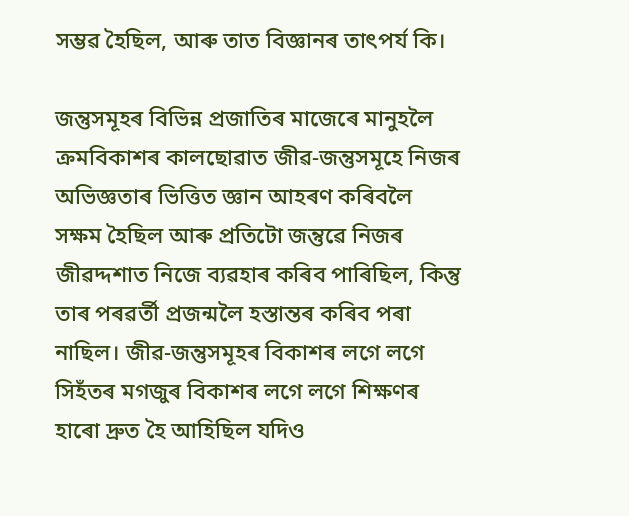সম্ভৱ হৈছিল, আৰু তাত বিজ্ঞানৰ তাৎপর্য কি।

জন্তুসমূহৰ বিভিন্ন প্ৰজাতিৰ মাজেৰে মানুহলৈ ক্ৰমবিকাশৰ কালছোৱাত জীৱ-জন্তুসমূহে নিজৰ অভিজ্ঞতাৰ ভিত্তিত জ্ঞান আহৰণ কৰিবলৈ সক্ষম হৈছিল আৰু প্ৰতিটো জন্তুৱে নিজৰ জীৱদ্দশাত নিজে ব্যৱহাৰ কৰিব পাৰিছিল, কিন্তু তাৰ পৰৱর্তী প্ৰজন্মলৈ হস্তান্তৰ কৰিব পৰা নাছিল। জীৱ-জন্তুসমূহৰ বিকাশৰ লগে লগে সিহঁতৰ মগজুৰ বিকাশৰ লগে লগে শিক্ষণৰ হাৰো দ্ৰুত হৈ আহিছিল যদিও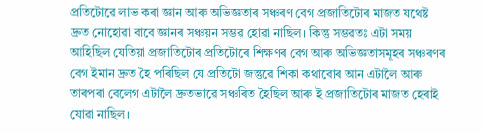প্ৰতিটোৱে লাভ কৰা জ্ঞান আৰু অভিজ্ঞতাৰ সঞ্চৰণ বেগ প্ৰজাতিটোৰ মাজত যথেষ্ট দ্ৰুত নোহোৱা বাবে জ্ঞানৰ সঞ্চয়ন সম্ভৱ হোৱা নাছিল। কিন্তু সম্ভৱতঃ এটা সময় আহিছিল যেতিয়া প্ৰজাতিটোৰ প্ৰতিটোৰে শিক্ষণৰ বেগ আৰু অভিজ্ঞতাসমূহৰ সঞ্চৰণৰ বেগ ইমান দ্ৰুত হৈ পৰিছিল যে প্ৰতিটো জন্তুৱে শিকা কথাবোৰ আন এটালৈ আৰু তাৰপৰা বেলেগ এটালৈ দ্ৰুতভাৱে সঞ্চৰিত হৈছিল আৰু ই প্ৰজাতিটোৰ মাজত হেৰাই যোৱা নাছিল।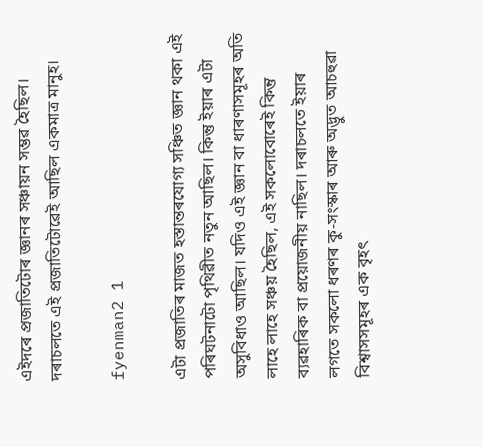এইদৰে প্ৰজাতিটোৰ জ্ঞানৰ সঞ্চায়ন সম্ভৱ হৈছিল। দৰাচলতে এই প্ৰজাতিটোৱেই আছিল একমাত্ৰ মানুহ।

fyenman2 1

এটা প্ৰজাতিৰ মাজত হস্তান্তৰযোগ্য সঞ্চিত জ্ঞান থকা এই পৰিঘটনাটো পৃথিৱীত নতুন আছিল। কিন্তু ইয়াৰ এটা অসুবিধাও আছিল। যদিও এই জ্ঞান বা ধাৰণাসমূহৰ অতি লাহে লাহে সঞ্চয় হৈছিল, এই সকলোবোৰেই কিন্তু ব্যৱহাৰিক বা প্ৰয়োজনীয় নাছিল। দৰাচলতে ইয়াৰ লগতে সকলো ধৰণৰ কু-সংস্কাৰ আৰু অদ্ভুত আচহুৱা বিশ্বাসসমূহৰ এক বৃহৎ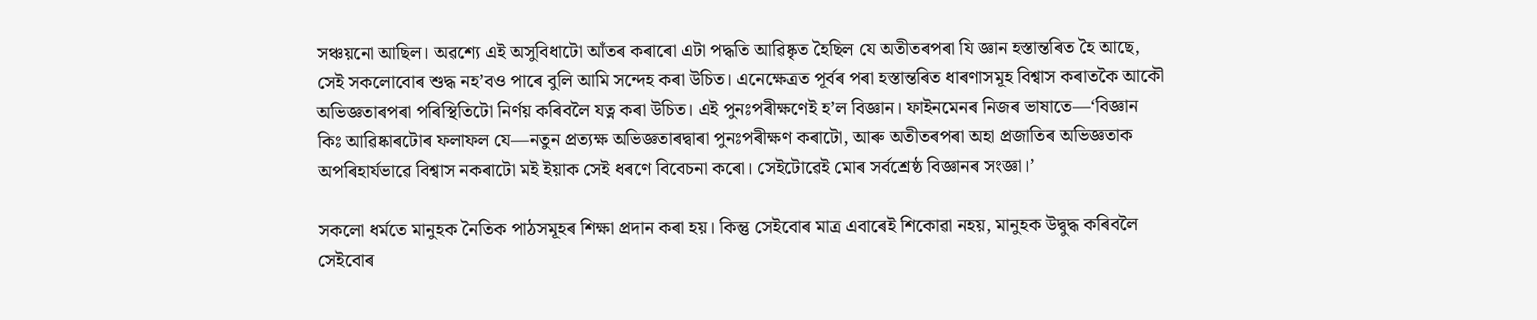সঞ্চয়নো আছিল। অৱশ্যে এই অসুবিধাটো আঁতৰ কৰাৰো এটা পদ্ধতি আৱিষ্কৃত হৈছিল যে অতীতৰপৰা যি জ্ঞান হস্তান্তৰিত হৈ আছে, সেই সকলোবোৰ শুদ্ধ নহ’বও পাৰে বুলি আমি সন্দেহ কৰা উচিত। এনেক্ষেত্ৰত পূর্বৰ পৰা হস্তান্তৰিত ধাৰণাসমূহ বিশ্বাস কৰাতকৈ আকৌ অভিজ্ঞতাৰপৰা পৰিস্থিতিটো নিৰ্ণয় কৰিবলৈ যত্ন কৰা উচিত। এই পুনঃপৰীক্ষণেই হ’ল বিজ্ঞান। ফাইনমেনৰ নিজৰ ভাষাতে—‘বিজ্ঞান কিঃ আৱিষ্কাৰটোৰ ফলাফল যে—নতুন প্ৰত্যক্ষ অভিজ্ঞতাৰদ্বাৰা পুনঃপৰীক্ষণ কৰাটো, আৰু অতীতৰপৰা অহা প্ৰজাতিৰ অভিজ্ঞতাক অপৰিহার্যভাৱে বিশ্বাস নকৰাটো মই ইয়াক সেই ধৰণে বিবেচনা কৰো। সেইটোৱেই মোৰ সর্বশ্ৰেষ্ঠ বিজ্ঞানৰ সংজ্ঞা।’

সকলো ধর্মতে মানুহক নৈতিক পাঠসমূহৰ শিক্ষা প্ৰদান কৰা হয়। কিন্তু সেইবোৰ মাত্ৰ এবাৰেই শিকোৱা নহয়, মানুহক উদ্বুদ্ধ কৰিবলৈ সেইবোৰ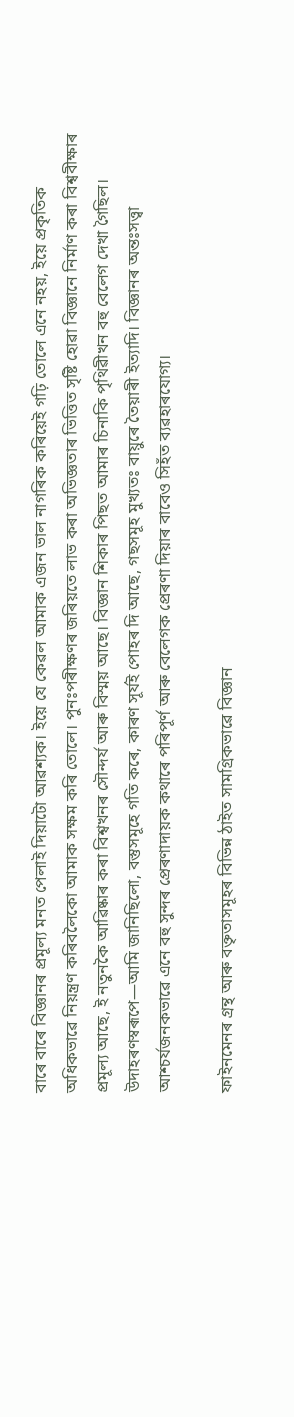বাৰে বাৰে বিজ্ঞানৰ প্ৰমূল্য মনত পেলাই দিয়াটো আৱশ্যক। ইয়ে যে কেৱল আমাক এজন ভাল নাগৰিক কৰিয়েই গঢ়ি তোলে এনে নহয়, ইয়ে প্ৰকৃতিক অধিকভাৱে নিয়ন্ত্ৰণ কৰিবলৈকো আমাক সক্ষম কৰি তোলে। পুনঃপৰীক্ষণৰ জৰিয়তে লাভ কৰা অভিজ্ঞতাৰ ভিত্তিত সৃষ্টি হোৱা বিজ্ঞানে নিৰ্মাণ কৰা বিশ্ববীক্ষাৰ প্ৰমূল্য আছে, ই নতুনকৈ আৱিষ্কাৰ কৰা বিশ্বখনৰ সৌন্দৰ্য আৰু বিস্ময় আছে। বিজ্ঞান শিকাৰ পিছত আমাৰ চিনাকি পৃথিৱীখন বহু বেলেগ দেখা গৈছিল। উদাহৰণস্বৰূপে—আমি জানিছিলো, বস্তুসমূহে গতি কৰে, কাৰণ সূৰ্যই পোহৰ দি আছে, গছসমূহ মুখ্যতঃ বায়ুৰে তৈয়াৰী ইত্যাদি। বিজ্ঞানৰ অন্তঃসত্ত্বা আশ্চর্যজনকভাৱে এনে বহু সুন্দৰ প্ৰেৰণাদায়ক কথাৰে পৰিপূৰ্ণ আৰু বেলেগক প্ৰেৰণা দিয়াৰ বাবেও সিহঁত ব্যৱহাৰযোগ্য।

ফাইনমেনৰ গ্ৰন্থ আৰু বক্তৃতাসমূহৰ বিভিন্ন ঠাইত সামগ্ৰিকভাৱে বিজ্ঞান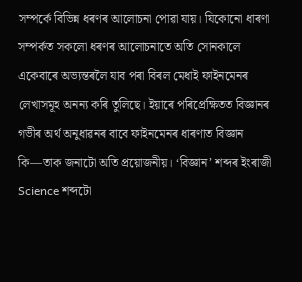সম্পৰ্কে বিভিন্ন ধৰণৰ আলোচনা পোৱা যায়। যিকোনো ধাৰণা সম্পৰ্কত সকলো ধৰণৰ আলোচনাতে অতি সোনকালে একেবাৰে অভ্যন্তৰলৈ যাব পৰা বিৰল মেধাই ফাইনমেনৰ লেখাসমূহ অনন্য কৰি তুলিছে। ইয়াৰে পৰিপ্ৰেক্ষিতত বিজ্ঞানৰ গভীৰ অর্থ অনুধাৱনৰ বাবে ফাইনমেনৰ ধাৰণাত বিজ্ঞান কি—তাক জনাটো অতি প্ৰয়োজনীয়। ‍‘বিজ্ঞান’ শব্দৰ ইংৰাজী Science শব্দটো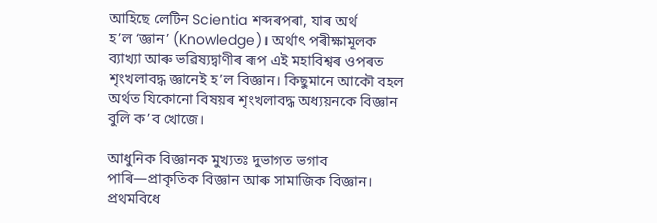আহিছে লেটিন Scientia শব্দৰপৰা, যাৰ অর্থ হ’ল ‍‘জ্ঞান’ (Knowledge)। অর্থাৎ পৰীক্ষামূলক ব্যাখ্যা আৰু ভৱিষ্যদ্বাণীৰ ৰূপ এই মহাবিশ্বৰ ওপৰত শৃংখলাবদ্ধ জ্ঞানেই হ’ল বিজ্ঞান। কিছুমানে আকৌ বহল অর্থত যিকোনো বিষয়ৰ শৃংখলাবদ্ধ অধ্যয়নকে বিজ্ঞান বুলি ক’ব খোজে।

আধুনিক বিজ্ঞানক মুখ্যতঃ দুভাগত ভগাব পাৰি—প্ৰাকৃতিক বিজ্ঞান আৰু সামাজিক বিজ্ঞান। প্ৰথমবিধে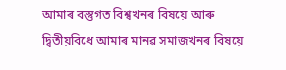আমাৰ বস্তুগত বিশ্বখনৰ বিষয়ে আৰু দ্বিতীয়বিধে আমাৰ মানৱ সমাজখনৰ বিষয়ে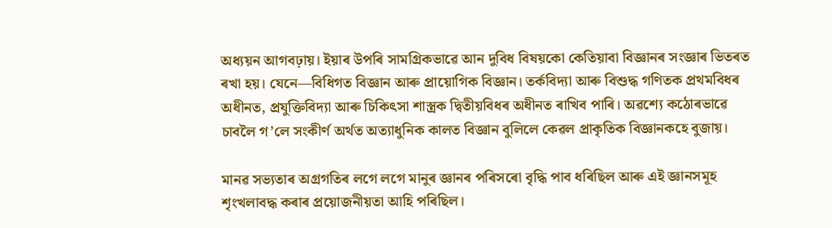অধ্যয়ন আগবঢ়ায়। ইয়াৰ উপৰি সামগ্ৰিকভাৱে আন দুবিধ বিষয়কো কেতিয়াবা বিজ্ঞানৰ সংজ্ঞাৰ ভিতৰত ৰখা হয়। যেনে—বিধিগত বিজ্ঞান আৰু প্ৰায়োগিক বিজ্ঞান। তর্কবিদ্যা আৰু বিশুদ্ধ গণিতক প্ৰথমবিধৰ অধীনত, প্ৰযুক্তিবিদ্যা আৰু চিকিৎসা শাস্ত্ৰক দ্বিতীয়বিধৰ অধীনত ৰাখিব পাৰি। অৱশ্যে কঠোৰভাৱে চাবলৈ গ’লে সংকীর্ণ অর্থত অত্যাধুনিক কালত বিজ্ঞান বুলিলে কেৱল প্ৰাকৃতিক বিজ্ঞানকহে বুজায়।

মানৱ সভ্যতাৰ অগ্ৰগতিৰ লগে লগে মানুৰ জ্ঞানৰ পৰিসৰো বৃদ্ধি পাব ধৰিছিল আৰু এই জ্ঞানসমূহ শৃংখলাবদ্ধ কৰাৰ প্ৰয়োজনীয়তা আহি পৰিছিল।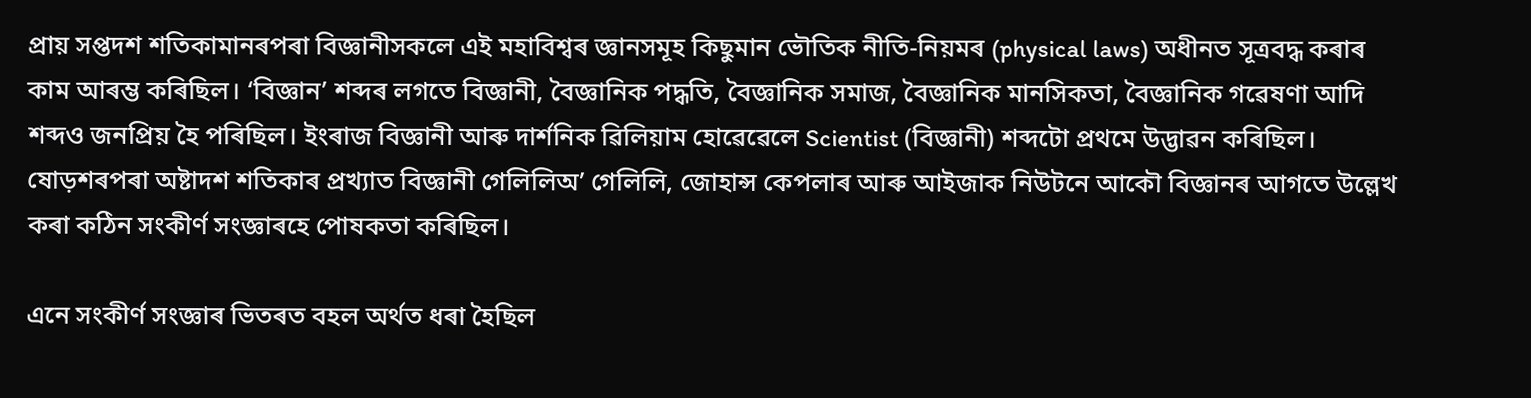প্ৰায় সপ্তদশ শতিকামানৰপৰা বিজ্ঞানীসকলে এই মহাবিশ্বৰ জ্ঞানসমূহ কিছুমান ভৌতিক নীতি-নিয়মৰ (physical laws) অধীনত সূত্ৰবদ্ধ কৰাৰ কাম আৰম্ভ কৰিছিল। ‍‘বিজ্ঞান’ শব্দৰ লগতে বিজ্ঞানী, বৈজ্ঞানিক পদ্ধতি, বৈজ্ঞানিক সমাজ, বৈজ্ঞানিক মানসিকতা, বৈজ্ঞানিক গৱেষণা আদি শব্দও জনপ্ৰিয় হৈ পৰিছিল। ইংৰাজ বিজ্ঞানী আৰু দাৰ্শনিক ৱিলিয়াম হোৱেৱেলে Scientist (বিজ্ঞানী) শব্দটো প্ৰথমে উদ্ভাৱন কৰিছিল। ষোড়শৰপৰা অষ্টাদশ শতিকাৰ প্ৰখ্যাত বিজ্ঞানী গেলিলিঅ’ গেলিলি, জোহান্স কেপলাৰ আৰু আইজাক নিউটনে আকৌ বিজ্ঞানৰ আগতে উল্লেখ কৰা কঠিন সংকীৰ্ণ সংজ্ঞাৰহে পোষকতা কৰিছিল।

এনে সংকীৰ্ণ সংজ্ঞাৰ ভিতৰত বহল অর্থত ধৰা হৈছিল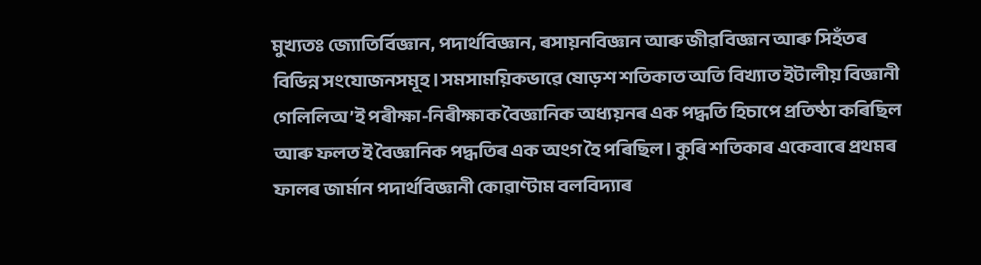মুখ্যতঃ জ্যোতিৰ্বিজ্ঞান, পদার্থবিজ্ঞান, ৰসায়নবিজ্ঞান আৰু জীৱবিজ্ঞান আৰু সিহঁতৰ বিভিন্ন সংযোজনসমূহ। সমসাময়িকভাৱে ষোড়শ শতিকাত অতি বিখ্যাত ইটালীয় বিজ্ঞানী গেলিলিঅ’ই পৰীক্ষা-নিৰীক্ষাক বৈজ্ঞানিক অধ্যয়নৰ এক পদ্ধতি হিচাপে প্ৰতিষ্ঠা কৰিছিল আৰু ফলত ই বৈজ্ঞানিক পদ্ধতিৰ এক অংগ হৈ পৰিছিল। কুৰি শতিকাৰ একেবাৰে প্ৰথমৰ ফালৰ জার্মান পদার্থবিজ্ঞানী কোৱাণ্টাম বলবিদ্যাৰ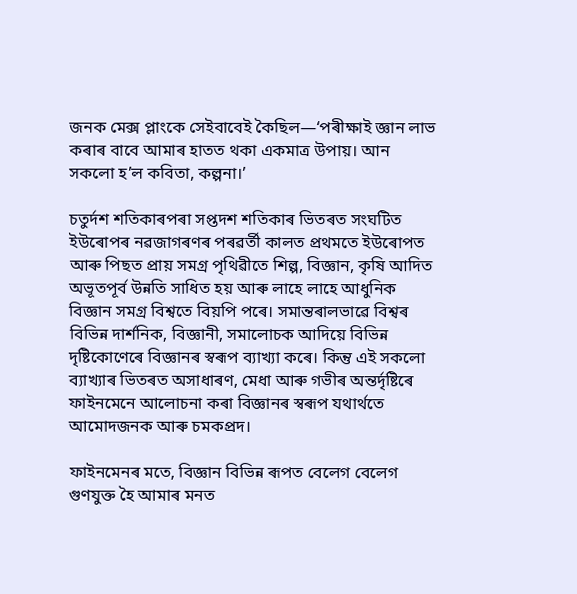জনক মেক্স প্লাংকে সেইবাবেই কৈছিল—‘পৰীক্ষাই জ্ঞান লাভ কৰাৰ বাবে আমাৰ হাতত থকা একমাত্ৰ উপায়। আন সকলো হ’ল কবিতা, কল্পনা।’

চতুর্দশ শতিকাৰপৰা সপ্তদশ শতিকাৰ ভিতৰত সংঘটিত ইউৰোপৰ নৱজাগৰণৰ পৰৱৰ্তী কালত প্ৰথমতে ইউৰোপত আৰু পিছত প্ৰায় সমগ্ৰ পৃথিৱীতে শিল্প, বিজ্ঞান, কৃষি আদিত অভূতপূর্ব উন্নতি সাধিত হয় আৰু লাহে লাহে আধুনিক বিজ্ঞান সমগ্ৰ বিশ্বতে বিয়পি পৰে। সমান্তৰালভাৱে বিশ্বৰ বিভিন্ন দার্শনিক, বিজ্ঞানী, সমালোচক আদিয়ে বিভিন্ন দৃষ্টিকোণেৰে বিজ্ঞানৰ স্বৰূপ ব্যাখ্যা কৰে। কিন্তু এই সকলো ব্যাখ্যাৰ ভিতৰত অসাধাৰণ, মেধা আৰু গভীৰ অন্তৰ্দৃষ্টিৰে ফাইনমেনে আলোচনা কৰা বিজ্ঞানৰ স্বৰূপ যথার্থতে আমোদজনক আৰু চমকপ্ৰদ।

ফাইনমেনৰ মতে, বিজ্ঞান বিভিন্ন ৰূপত বেলেগ বেলেগ গুণযুক্ত হৈ আমাৰ মনত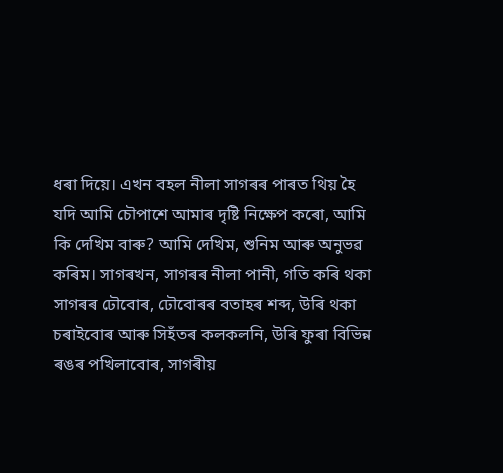ধৰা দিয়ে। এখন বহল নীলা সাগৰৰ পাৰত থিয় হৈ যদি আমি চৌপাশে আমাৰ দৃষ্টি নিক্ষেপ কৰো, আমি কি দেখিম বাৰু? আমি দেখিম, শুনিম আৰু অনুভৱ কৰিম। সাগৰখন, সাগৰৰ নীলা পানী, গতি কৰি থকা সাগৰৰ ঢৌবোৰ, ঢৌবোৰৰ বতাহৰ শব্দ, উৰি থকা চৰাইবোৰ আৰু সিহঁতৰ কলকলনি, উৰি ফুৰা বিভিন্ন ৰঙৰ পখিলাবোৰ, সাগৰীয়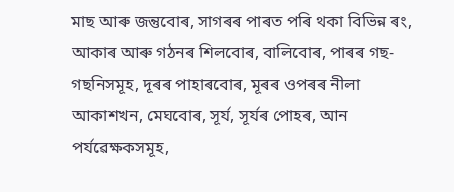মাছ আৰু জন্তুবোৰ, সাগৰৰ পাৰত পৰি থকা বিভিন্ন ৰং, আকাৰ আৰু গঠনৰ শিলবোৰ, বালিবোৰ, পাৰৰ গছ-গছনিসমূহ, দূৰৰ পাহাৰবোৰ, মূৰৰ ওপৰৰ নীলা আকাশখন, মেঘবোৰ, সূৰ্য, সূর্যৰ পোহৰ, আন পর্যৱেক্ষকসমূহ,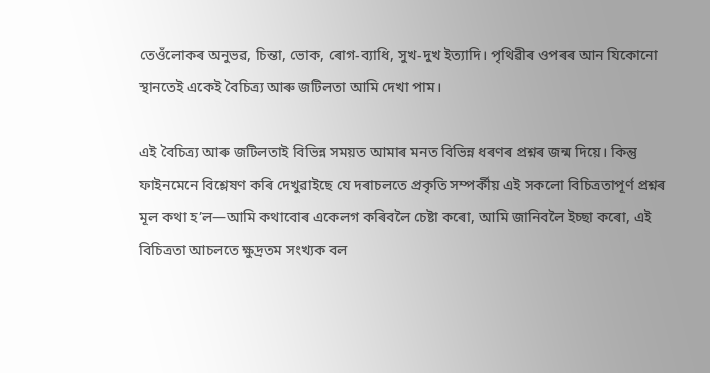তেওঁলোকৰ অনুভৱ, চিন্তা, ভোক, ৰোগ-ব্যাধি, সুখ-দুখ ইত্যাদি। পৃথিৱীৰ ওপৰৰ আন যিকোনো স্থানতেই একেই বৈচিত্ৰ্য আৰু জটিলতা আমি দেখা পাম।

এই বৈচিত্ৰ্য আৰু জটিলতাই বিভিন্ন সময়ত আমাৰ মনত বিভিন্ন ধৰণৰ প্ৰশ্নৰ জন্ম দিয়ে। কিন্তু ফাইনমেনে বিশ্লেষণ কৰি দেখুৱাইছে যে দৰাচলতে প্ৰকৃতি সম্পৰ্কীয় এই সকলো বিচিত্ৰতাপূৰ্ণ প্ৰশ্নৰ মূল কথা হ’ল—আমি কথাবোৰ একেলগ কৰিবলৈ চেষ্টা কৰো, আমি জানিবলৈ ইচ্ছা কৰো, এই বিচিত্ৰতা আচলতে ক্ষুদ্ৰতম সংখ্যক বল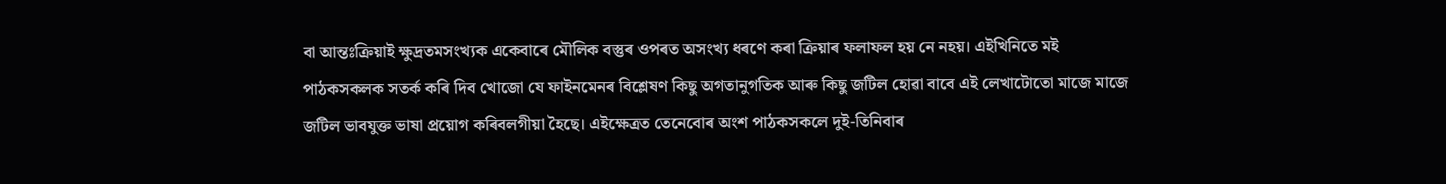বা আন্তঃক্ৰিয়াই ক্ষুদ্ৰতমসংখ্যক একেবাৰে মৌলিক বস্তুৰ ওপৰত অসংখ্য ধৰণে কৰা ক্ৰিয়াৰ ফলাফল হয় নে নহয়। এইখিনিতে মই পাঠকসকলক সতর্ক কৰি দিব খোজো যে ফাইনমেনৰ বিশ্লেষণ কিছু অগতানুগতিক আৰু কিছু জটিল হোৱা বাবে এই লেখাটোতো মাজে মাজে জটিল ভাবযুক্ত ভাষা প্ৰয়োগ কৰিবলগীয়া হৈছে। এইক্ষেত্ৰত তেনেবোৰ অংশ পাঠকসকলে দুই-তিনিবাৰ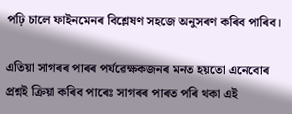পঢ়ি চালে ফাইনমেনৰ বিশ্লেষণ সহজে অনুসৰণ কৰিব পাৰিব।

এতিয়া সাগৰৰ পাৰৰ পৰ্যৱেক্ষকজনৰ মনত হয়তো এনেবোৰ প্ৰশ্নই ক্ৰিয়া কৰিব পাৰেঃ সাগৰৰ পাৰত পৰি থকা এই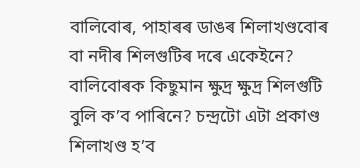বালিবোৰ, পাহাৰৰ ডাঙৰ শিলাখণ্ডবোৰ বা নদীৰ শিলগুটিৰ দৰে একেইনে? বালিবোৰক কিছুমান ক্ষুদ্ৰ ক্ষুদ্ৰ শিলগুটি বুলি ক’ব পাৰিনে? চন্দ্ৰটো এটা প্ৰকাণ্ড শিলাখণ্ড হ’ব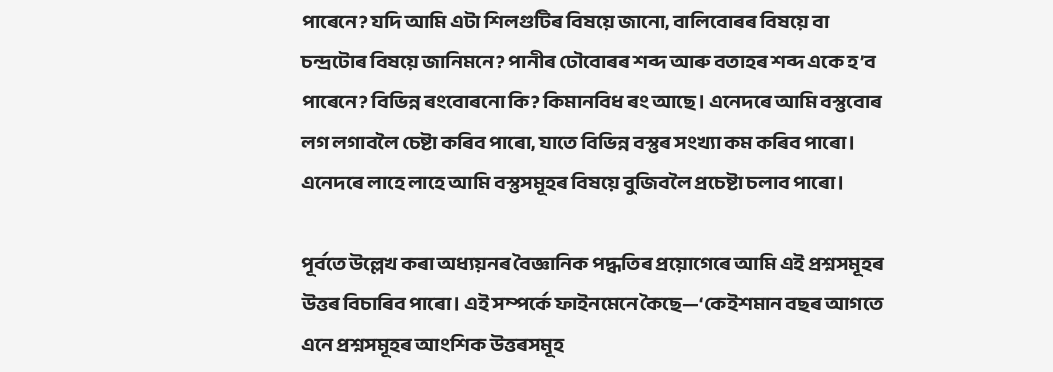পাৰেনে? যদি আমি এটা শিলগুটিৰ বিষয়ে জানো, বালিবোৰৰ বিষয়ে বা চন্দ্ৰটোৰ বিষয়ে জানিমনে? পানীৰ ঢৌবোৰৰ শব্দ আৰু বতাহৰ শব্দ একে হ’ব পাৰেনে? বিভিন্ন ৰংবোৰনো কি? কিমানবিধ ৰং আছে। এনেদৰে আমি বস্তুবোৰ লগ লগাবলৈ চেষ্টা কৰিব পাৰো, যাতে বিভিন্ন বস্তুৰ সংখ্যা কম কৰিব পাৰো। এনেদৰে লাহে লাহে আমি বস্তুসমূহৰ বিষয়ে বুজিবলৈ প্ৰচেষ্টা চলাব পাৰো।

পূর্বতে উল্লেখ কৰা অধ্যয়নৰ বৈজ্ঞানিক পদ্ধতিৰ প্ৰয়োগেৰে আমি এই প্ৰশ্নসমূহৰ উত্তৰ বিচাৰিব পাৰো। এই সম্পৰ্কে ফাইনমেনে কৈছে—‘কেইশমান বছৰ আগতে এনে প্ৰশ্নসমূহৰ আংশিক উত্তৰসমূহ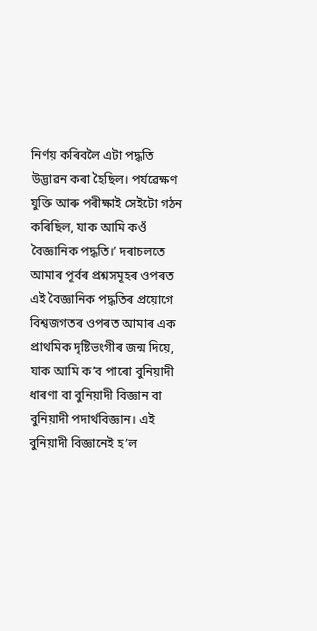নিৰ্ণয় কৰিবলৈ এটা পদ্ধতি উদ্ভাৱন কৰা হৈছিল। পৰ্যৱেক্ষণ যুক্তি আৰু পৰীক্ষাই সেইটো গঠন কৰিছিল, যাক আমি কওঁ বৈজ্ঞানিক পদ্ধতি।’ দৰাচলতে আমাৰ পূৰ্বৰ প্ৰশ্নসমূহৰ ওপৰত এই বৈজ্ঞানিক পদ্ধতিৰ প্ৰয়োগে বিশ্বজগতৰ ওপৰত আমাৰ এক প্ৰাথমিক দৃষ্টিভংগীৰ জন্ম দিয়ে, যাক আমি ক’ব পাৰো বুনিয়াদী ধাৰণা বা বুনিয়াদী বিজ্ঞান বা বুনিয়াদী পদার্থবিজ্ঞান। এই বুনিয়াদী বিজ্ঞানেই হ’ল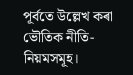পূৰ্বতে উল্লেখ কৰা ভৌতিক নীতি-নিয়মসমূহ।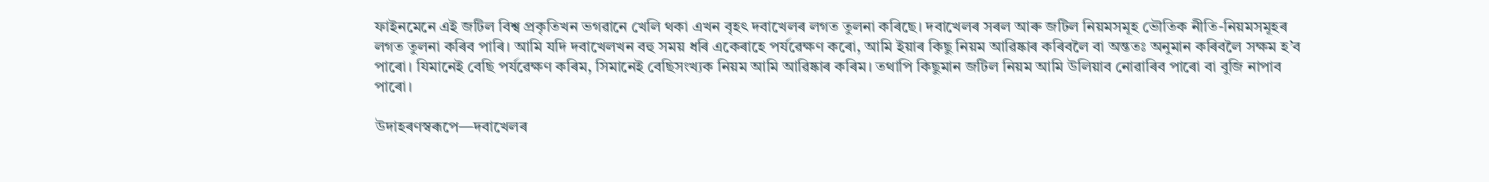ফাইনমেনে এই জটিল বিশ্ব প্ৰকৃতিখন ভগৱানে খেলি থকা এখন বৃহৎ দবাখেলৰ লগত তুলনা কৰিছে। দবাখেলৰ সৰল আৰু জটিল নিয়মসমূহ ভৌতিক নীতি-নিয়মসমূহৰ লগত তুলনা কৰিব পাৰি। আমি যদি দবাখেলখন বহু সময় ধৰি একেৰাহে পৰ্যৱেক্ষণ কৰো, আমি ইয়াৰ কিছু নিয়ম আৱিষ্কাৰ কৰিবলৈ বা অন্ততঃ অনুমান কৰিবলৈ সক্ষম হ’ব পাৰো। যিমানেই বেছি পৰ্যৱেক্ষণ কৰিম, সিমানেই বেছিসংখ্যক নিয়ম আমি আৱিষ্কাৰ কৰিম। তথাপি কিছুমান জটিল নিয়ম আমি উলিয়াব নোৱাৰিব পাৰো বা বুজি নাপাব পাৰো।

উদাহৰণস্বৰূপে—দবাখেলৰ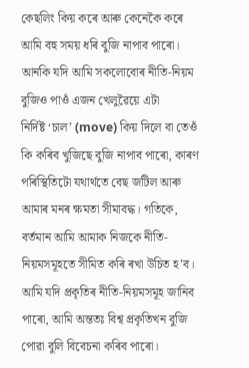কেছলিং কিয় কৰে আৰু কেনেকৈ কৰে আমি বহু সময় ধৰি বুজি নাপাব পাৰো। আনকি যদি আমি সকলোবোৰ নীতি-নিয়ম বুজিও পাওঁ এজন খেলুৱৈয়ে এটা নিৰ্দিষ্ট ‍‘চাল’ (move) কিয় দিলে বা তেওঁ কি কৰিব খুজিছে বুজি নাপাব পাৰো, কাৰণ পৰিস্থিতিটো যথাৰ্থতে বেছ জটিল আৰু আমাৰ মনৰ ক্ষমতা সীমাবদ্ধ। গতিকে, বৰ্তমান আমি আমাক নিজকে নীতি-নিয়মসমূহতে সীমিত কৰি ৰখা উচিত হ’ব। আমি যদি প্ৰকৃতিৰ নীতি-নিয়মসমূহ জানিব পাৰো, আমি অন্ততঃ বিশ্ব প্ৰকৃতিখন বুজি পোৱা বুলি বিবেচনা কৰিব পাৰো।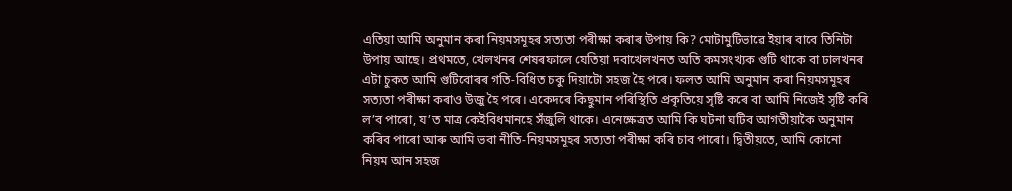এতিয়া আমি অনুমান কৰা নিয়মসমূহৰ সত্যতা পৰীক্ষা কৰাৰ উপায় কি? মোটামুটিভাৱে ইয়াৰ বাবে তিনিটা উপায় আছে। প্ৰথমতে, খেলখনৰ শেষৰফালে যেতিয়া দবাখেলখনত অতি কমসংখ্যক গুটি থাকে বা ঢালখনৰ এটা চুকত আমি গুটিবোৰৰ গতি-বিধিত চকু দিয়াটো সহজ হৈ পৰে। ফলত আমি অনুমান কৰা নিয়মসমূহৰ সত্যতা পৰীক্ষা কৰাও উজু হৈ পৰে। একেদৰে কিছুমান পৰিস্থিতি প্ৰকৃতিয়ে সৃষ্টি কৰে বা আমি নিজেই সৃষ্টি কৰি ল’ব পাৰো, য’ত মাত্ৰ কেইবিধমানহে সঁজুলি থাকে। এনেক্ষেত্ৰত আমি কি ঘটনা ঘটিব আগতীয়াকৈ অনুমান কৰিব পাৰো আৰু আমি ভবা নীতি-নিয়মসমূহৰ সত্যতা পৰীক্ষা কৰি চাব পাৰো। দ্বিতীয়তে, আমি কোনো নিয়ম আন সহজ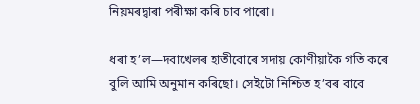নিয়মৰদ্বাৰা পৰীক্ষা কৰি চাব পাৰো।

ধৰা হ’ল—দবাখেলৰ হাতীবোৰে সদায় কোণীয়াকৈ গতি কৰে বুলি আমি অনুমান কৰিছো। সেইটো নিশ্চিত হ’বৰ বাবে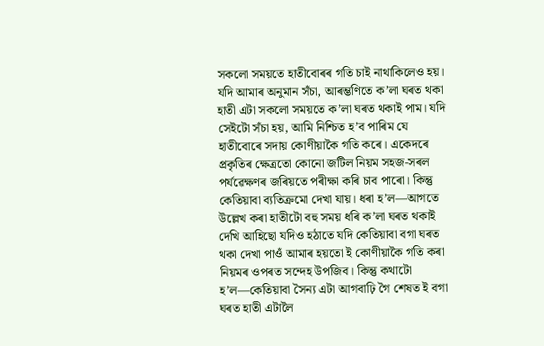সকলো সময়তে হাতীবোৰৰ গতি চাই নাথাকিলেও হয়। যদি আমাৰ অনুমান সঁচা, আৰম্ভণিতে ক’লা ঘৰত থকা হাতী এটা সকলো সময়তে ক’লা ঘৰত থকাই পাম। যদি সেইটো সঁচা হয়, আমি নিশ্চিত হ’ব পাৰিম যে হাতীবোৰে সদায় কোণীয়াকৈ গতি কৰে। একেদৰে প্ৰকৃতিৰ ক্ষেত্ৰতো কোনো জটিল নিয়ম সহজ-সৰল পৰ্যৱেক্ষণৰ জৰিয়তে পৰীক্ষা কৰি চাব পাৰো। কিন্তু কেতিয়াবা ব্যতিক্ৰমো দেখা যায়। ধৰা হ’ল—আগতে উল্লেখ কৰা হাতীটো বহু সময় ধৰি ক’লা ঘৰত থকাই দেখি আহিছো যদিও হঠাতে যদি কেতিয়াবা বগা ঘৰত থকা দেখা পাওঁ আমাৰ হয়তো ই কোণীয়াকৈ গতি কৰা নিয়মৰ ওপৰত সন্দেহ উপজিব। কিন্তু কথাটো হ’ল—কেতিয়াবা সৈন্য এটা আগবাঢ়ি গৈ শেষত ই বগা ঘৰত হাতী এটালৈ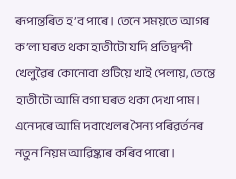ৰূপান্তৰিত হ’ব পাৰে। তেনে সময়তে আগৰ ক’লা ঘৰত থকা হাতীটো যদি প্ৰতিদ্বন্দী খেলুৱৈৰ কোনোবা গুটিয়ে খাই পেলায়, তেন্তে হাতীটো আমি বগা ঘৰত থকা দেখা পাম। এনেদৰে আমি দবাখেলৰ সৈন্য পৰিৱৰ্তনৰ নতুন নিয়ম আৱিষ্কাৰ কৰিব পাৰো।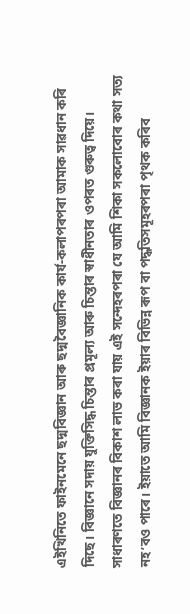এইখিনিতে ফাইনমেনে ছদ্মবিজ্ঞান আৰু ছদ্মবৈজ্ঞানিক কার্য-কলাপৰপৰা আমাক সাৱধান কৰি দিছে। বিজ্ঞানে সদায় যুক্তিসিদ্ধ চিন্তাৰ প্ৰমূল্য আৰু চিন্তাৰ স্বাধীনতাৰ ওপৰত গুৰুত্ব দিয়ে। সাধাৰণতে বিজ্ঞানৰ বিকাশ লাভ কৰা যায় এই সন্দেহৰপৰা যে আমি শিকা সকলোবোৰ কথা সত্য নহ’বও পাৰে। ইয়াতে আমি বিজ্ঞানক ইয়াৰ বিভিন্ন ৰূপ বা পদ্ধতিসমূহৰপৰা পৃথক কৰিব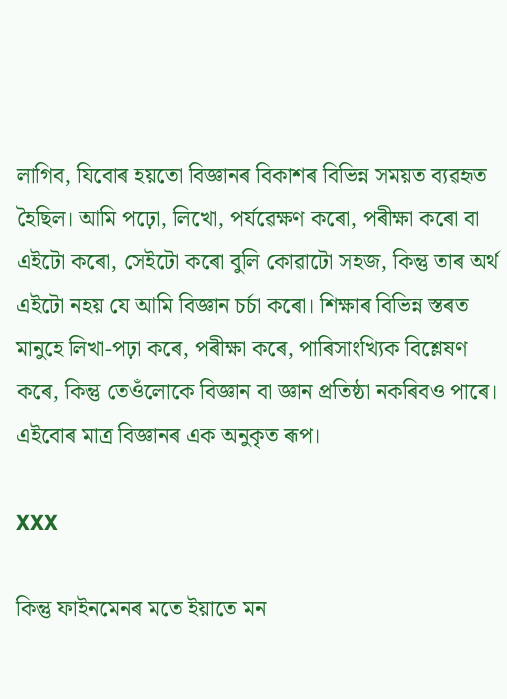লাগিব, যিবোৰ হয়তো বিজ্ঞানৰ বিকাশৰ বিভিন্ন সময়ত ব্যৱহৃত হৈছিল। আমি পঢ়ো, লিখো, পৰ্যৱেক্ষণ কৰো, পৰীক্ষা কৰো বা এইটো কৰো, সেইটো কৰো বুলি কোৱাটো সহজ, কিন্তু তাৰ অৰ্থ এইটো নহয় যে আমি বিজ্ঞান চৰ্চা কৰো। শিক্ষাৰ বিভিন্ন স্তৰত মানুহে লিখা-পঢ়া কৰে, পৰীক্ষা কৰে, পাৰিসাংখ্যিক বিশ্লেষণ কৰে, কিন্তু তেওঁলোকে বিজ্ঞান বা জ্ঞান প্ৰতিষ্ঠা নকৰিবও পাৰে। এইবোৰ মাত্ৰ বিজ্ঞানৰ এক অনুকৃত ৰূপ।

XXX

কিন্তু ফাইনমেনৰ মতে ইয়াতে মন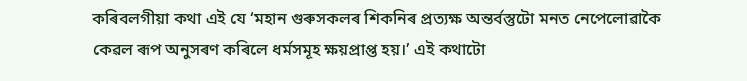কৰিবলগীয়া কথা এই যে ‍‘মহান গুৰুসকলৰ শিকনিৰ প্ৰত্যক্ষ অন্তৰ্বস্তুটো মনত নেপেলোৱাকৈ কেৱল ৰূপ অনুসৰণ কৰিলে ধৰ্মসমূহ ক্ষয়প্ৰাপ্ত হয়।’ এই কথাটো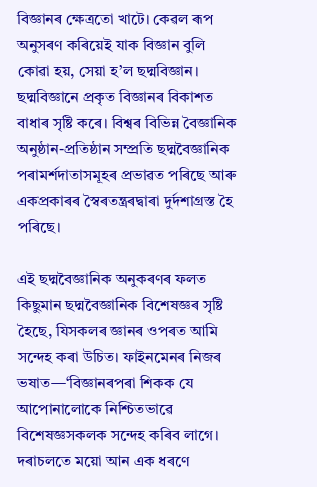বিজ্ঞানৰ ক্ষেত্ৰতো খাটে। কেৱল ৰূপ অনুসৰণ কৰিয়েই যাক বিজ্ঞান বুলি কোৱা হয়, সেয়া হ’ল ছদ্মবিজ্ঞান। ছদ্মবিজ্ঞানে প্ৰকৃত বিজ্ঞানৰ বিকাশত বাধাৰ সৃষ্টি কৰে। বিশ্বৰ বিভিন্ন বৈজ্ঞানিক অনুষ্ঠান-প্ৰতিষ্ঠান সম্প্ৰতি ছদ্মবৈজ্ঞানিক পৰামৰ্শদাতাসমূহৰ প্ৰভাৱত পৰিছে আৰু একপ্ৰকাৰৰ স্বৈৰতন্ত্ৰৰদ্বাৰা দুৰ্দশাগ্ৰস্ত হৈ পৰিছে।

এই ছদ্মবৈজ্ঞানিক অনুকৰণৰ ফলত কিছুমান ছদ্মবৈজ্ঞানিক বিশেষজ্ঞৰ সৃষ্টি হৈছে, যিসকলৰ জ্ঞানৰ ওপৰত আমি সন্দেহ কৰা উচিত। ফাইনমেনৰ নিজৰ ভষাত—‘বিজ্ঞানৰপৰা শিকক যে আপোনালোকে নিশ্চিতভাৱে বিশেষজ্ঞসকলক সন্দেহ কৰিব লাগে। দৰাচলতে ময়ো আন এক ধৰণে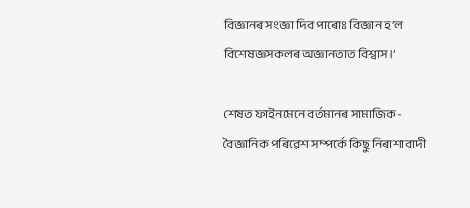বিজ্ঞানৰ সংজ্ঞা দিব পাৰোঃ বিজ্ঞান হ’ল বিশেষজ্ঞসকলৰ অজ্ঞানতাত বিশ্বাস।’

শেষত ফাইনমেনে বৰ্তমানৰ সামাজিক-বৈজ্ঞানিক পৰিৱেশ সম্পৰ্কে কিছু নিৰাশাবাদী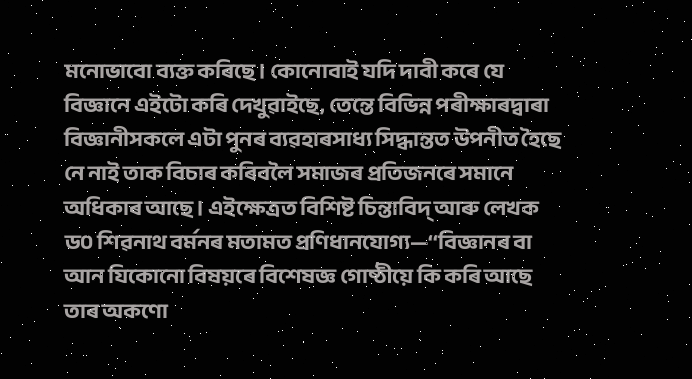মনোভাবো ব্যক্ত কৰিছে। কোনোবাই যদি দাবী কৰে যে বিজ্ঞানে এইটো কৰি দেখুৱাইছে, তেন্তে বিভিন্ন পৰীক্ষাৰদ্বাৰা বিজ্ঞানীসকলে এটা পুনৰ ব্যৱহাৰসাধ্য সিদ্ধান্তত উপনীত হৈছে নে নাই তাক বিচাৰ কৰিবলৈ সমাজৰ প্ৰতিজনৰে সমানে অধিকাৰ আছে। এইক্ষেত্ৰত বিশিষ্ট চিন্তাবিদ্ আৰু লেখক ড০ শিৱনাথ বৰ্মনৰ মতামত প্ৰণিধানযোগ্য—‘‘বিজ্ঞানৰ বা আন যিকোনো বিষয়ৰে বিশেষজ্ঞ গোষ্ঠীয়ে কি কৰি আছে তাৰ অকণো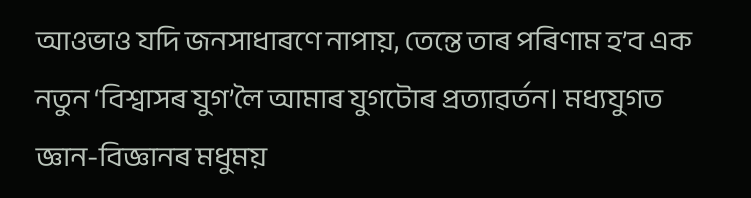আওভাও যদি জনসাধাৰণে নাপায়, তেন্তে তাৰ পৰিণাম হ’ব এক নতুন ‍‘বিশ্বাসৰ যুগ’লৈ আমাৰ যুগটোৰ প্ৰত্যাৱৰ্তন। মধ্যযুগত জ্ঞান-বিজ্ঞানৰ মধুময়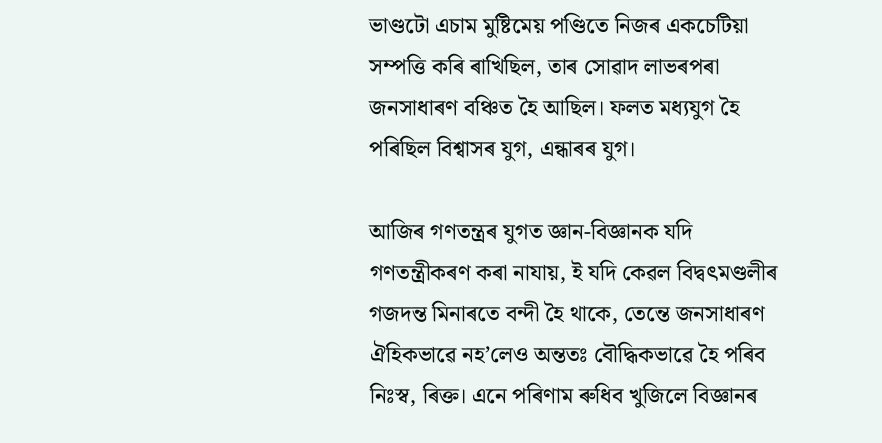ভাণ্ডটো এচাম মুষ্টিমেয় পণ্ডিতে নিজৰ একচেটিয়া সম্পত্তি কৰি ৰাখিছিল, তাৰ সোৱাদ লাভৰপৰা জনসাধাৰণ বঞ্চিত হৈ আছিল। ফলত মধ্যযুগ হৈ পৰিছিল বিশ্বাসৰ যুগ, এন্ধাৰৰ যুগ।

আজিৰ গণতন্ত্ৰৰ যুগত জ্ঞান-বিজ্ঞানক যদি গণতন্ত্ৰীকৰণ কৰা নাযায়, ই যদি কেৱল বিদ্বৎমণ্ডলীৰ গজদন্ত মিনাৰতে বন্দী হৈ থাকে, তেন্তে জনসাধাৰণ ঐহিকভাৱে নহ’লেও অন্ততঃ বৌদ্ধিকভাৱে হৈ পৰিব নিঃস্ব, ৰিক্ত। এনে পৰিণাম ৰুধিব খুজিলে বিজ্ঞানৰ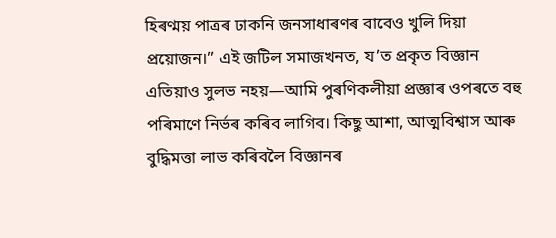হিৰণ্ময় পাত্ৰৰ ঢাকনি জনসাধাৰণৰ বাবেও খুলি দিয়া প্ৰয়োজন।’’ এই জটিল সমাজখনত, য’ত প্ৰকৃত বিজ্ঞান এতিয়াও সুলভ নহয়—আমি পুৰণিকলীয়া প্ৰজ্ঞাৰ ওপৰতে বহু পৰিমাণে নিৰ্ভৰ কৰিব লাগিব। কিছু আশা, আত্মবিশ্বাস আৰু বুদ্ধিমত্তা লাভ কৰিবলৈ বিজ্ঞানৰ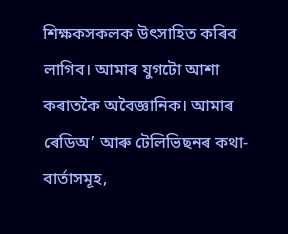শিক্ষকসকলক উৎসাহিত কৰিব লাগিব। আমাৰ যুগটো আশা কৰাতকৈ অবৈজ্ঞানিক। আমাৰ ৰেডিঅ’ আৰু টেলিভিছনৰ কথা-বাৰ্তাসমূহ,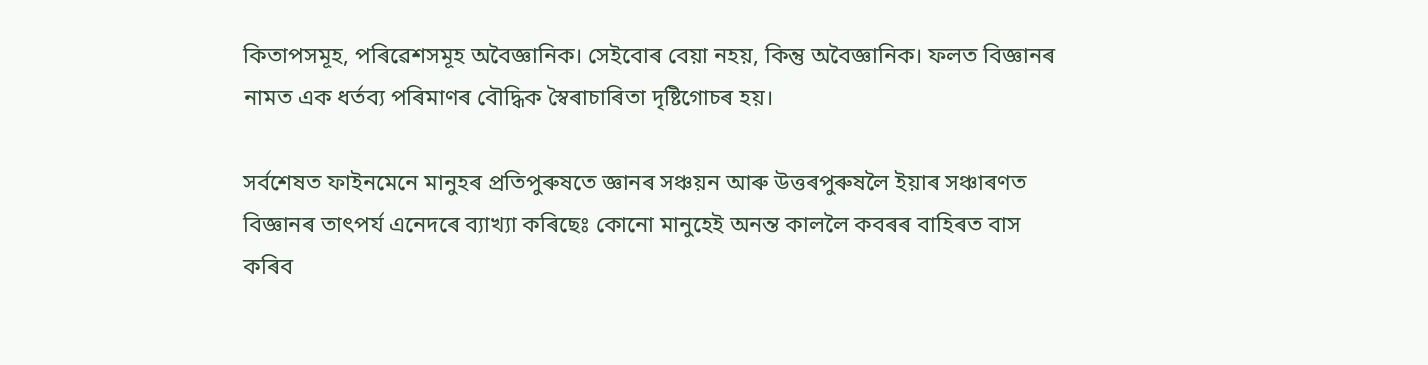কিতাপসমূহ, পৰিৱেশসমূহ অবৈজ্ঞানিক। সেইবোৰ বেয়া নহয়, কিন্তু অবৈজ্ঞানিক। ফলত বিজ্ঞানৰ নামত এক ধৰ্তব্য পৰিমাণৰ বৌদ্ধিক স্বৈৰাচাৰিতা দৃষ্টিগোচৰ হয়।

সৰ্বশেষত ফাইনমেনে মানুহৰ প্ৰতিপুৰুষতে জ্ঞানৰ সঞ্চয়ন আৰু উত্তৰপুৰুষলৈ ইয়াৰ সঞ্চাৰণত বিজ্ঞানৰ তাৎপৰ্য এনেদৰে ব্যাখ্যা কৰিছেঃ কোনো মানুহেই অনন্ত কাললৈ কবৰৰ বাহিৰত বাস কৰিব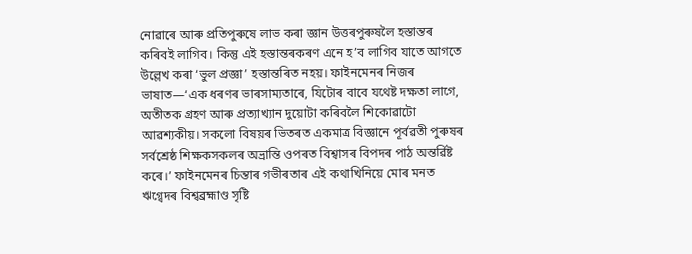নোৱাৰে আৰু প্ৰতিপুৰুষে লাভ কৰা জ্ঞান উত্তৰপুৰুষলৈ হস্তান্তৰ কৰিবই লাগিব। কিন্তু এই হস্তান্তৰকৰণ এনে হ’ব লাগিব যাতে আগতে উল্লেখ কৰা ‍‘ভুল প্ৰজ্ঞা’ হস্তান্তৰিত নহয়। ফাইনমেনৰ নিজৰ ভাষাত—‘এক ধৰণৰ ভাৰসাম্যতাৰে, যিটোৰ বাবে যথেষ্ট দক্ষতা লাগে, অতীতক গ্ৰহণ আৰু প্ৰত্যাখ্যান দুয়োটা কৰিবলৈ শিকোৱাটো আৱশ্যকীয়। সকলো বিষয়ৰ ভিতৰত একমাত্ৰ বিজ্ঞানে পূৰ্বৱতী পুৰুষৰ সৰ্বশ্ৰেষ্ঠ শিক্ষকসকলৰ অভ্ৰান্তি ওপৰত বিশ্বাসৰ বিপদৰ পাঠ অন্তৰ্ৱিষ্ট কৰে।’ ফাইনমেনৰ চিন্তাৰ গভীৰতাৰ এই কথাখিনিয়ে মোৰ মনত ঋগ্বেদৰ বিশ্বব্ৰহ্মাণ্ড সৃষ্টি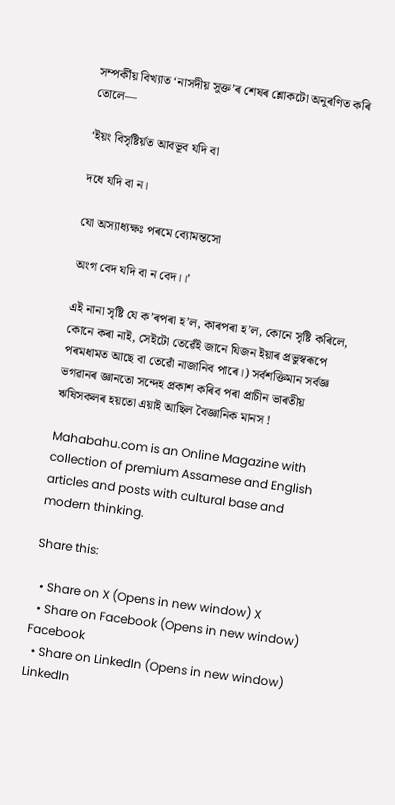সম্পৰ্কীয় বিখ্যাত ‍‘নাসদীয় সুক্ত’ৰ শেষৰ শ্লোকটো অনুৰণিত কৰি তোলে—

‘ইয়ং বিসৃষ্টির্য়ত আবভূব যদি বা

দধে যদি বা ন।

যো অস্যাধ্যক্ষঃ পৰমে ব্যোমন্তসো

অংগ বেদ যদি বা ন বেদ।।’

এই নানা সৃষ্টি যে ক’ৰপৰা হ’ল, কাৰপৰা হ’ল, কোনে সৃষ্টি কৰিলে, কোনে কৰা নাই, সেইটো তেৱেঁই জানে যিজন ইয়াৰ প্ৰভুস্বৰূপে পৰমধামত আছে বা তেৱোঁ নাজানিব পাৰে।) সৰ্বশক্তিমান সর্বজ্ঞ ভগৱানৰ জ্ঞানতো সন্দেহ প্ৰকাশ কৰিব পৰা প্ৰাচীন ভাৰতীয় ঋষিসকলৰ হয়তো এয়াই আছিল বৈজ্ঞানিক মানস !

Mahabahu.com is an Online Magazine with collection of premium Assamese and English articles and posts with cultural base and modern thinking.

Share this:

  • Share on X (Opens in new window) X
  • Share on Facebook (Opens in new window) Facebook
  • Share on LinkedIn (Opens in new window) LinkedIn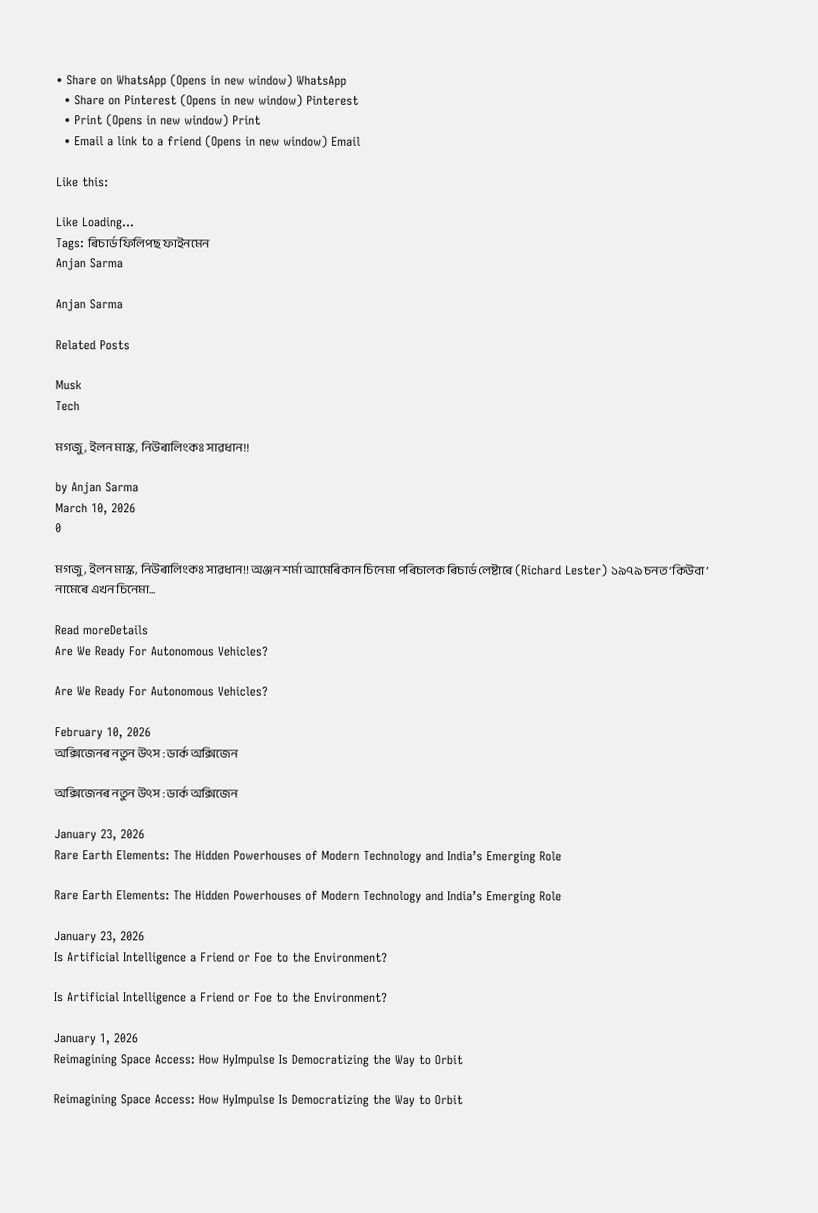• Share on WhatsApp (Opens in new window) WhatsApp
  • Share on Pinterest (Opens in new window) Pinterest
  • Print (Opens in new window) Print
  • Email a link to a friend (Opens in new window) Email

Like this:

Like Loading...
Tags: ৰিচার্ড ফিলিপছ ফাইনমেন
Anjan Sarma

Anjan Sarma

Related Posts

Musk
Tech

মগজু, ইলন মাস্ক, নিউৰালিংকঃ সাৱধান!!

by Anjan Sarma
March 10, 2026
0

মগজু, ইলন মাস্ক, নিউৰালিংকঃ সাৱধান!! অঞ্জন শৰ্মা আমেৰিকান চিনেমা পৰিচালক ৰিচাৰ্ড লেষ্টাৰে (Richard Lester) ১৯৭৯ চনত ‘কিউবা’ নামেৰে এখন চিনেমা...

Read moreDetails
Are We Ready For Autonomous Vehicles?

Are We Ready For Autonomous Vehicles?

February 10, 2026
অক্সিজেনৰ নতুন উৎস : ডাৰ্ক অক্সিজেন

অক্সিজেনৰ নতুন উৎস : ডাৰ্ক অক্সিজেন

January 23, 2026
Rare Earth Elements: The Hidden Powerhouses of Modern Technology and India’s Emerging Role

Rare Earth Elements: The Hidden Powerhouses of Modern Technology and India’s Emerging Role

January 23, 2026
Is Artificial Intelligence a Friend or Foe to the Environment?

Is Artificial Intelligence a Friend or Foe to the Environment?

January 1, 2026
Reimagining Space Access: How HyImpulse Is Democratizing the Way to Orbit

Reimagining Space Access: How HyImpulse Is Democratizing the Way to Orbit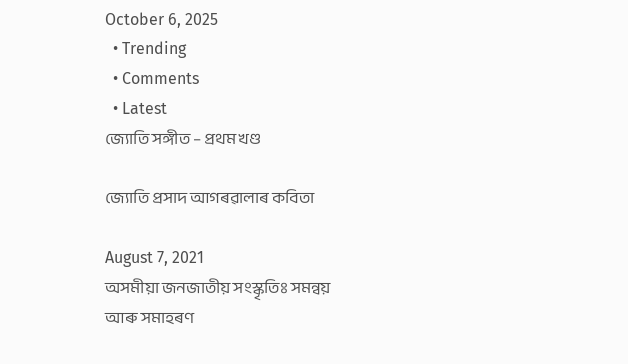October 6, 2025
  • Trending
  • Comments
  • Latest
জ্যোতি সঙ্গীত – প্ৰথম খণ্ড

জ্যোতি প্ৰসাদ আগৰৱালাৰ কবিতা

August 7, 2021
অসমীয়া জনজাতীয় সংস্কৃতিঃ সমন্বয় আৰু সমাহৰণ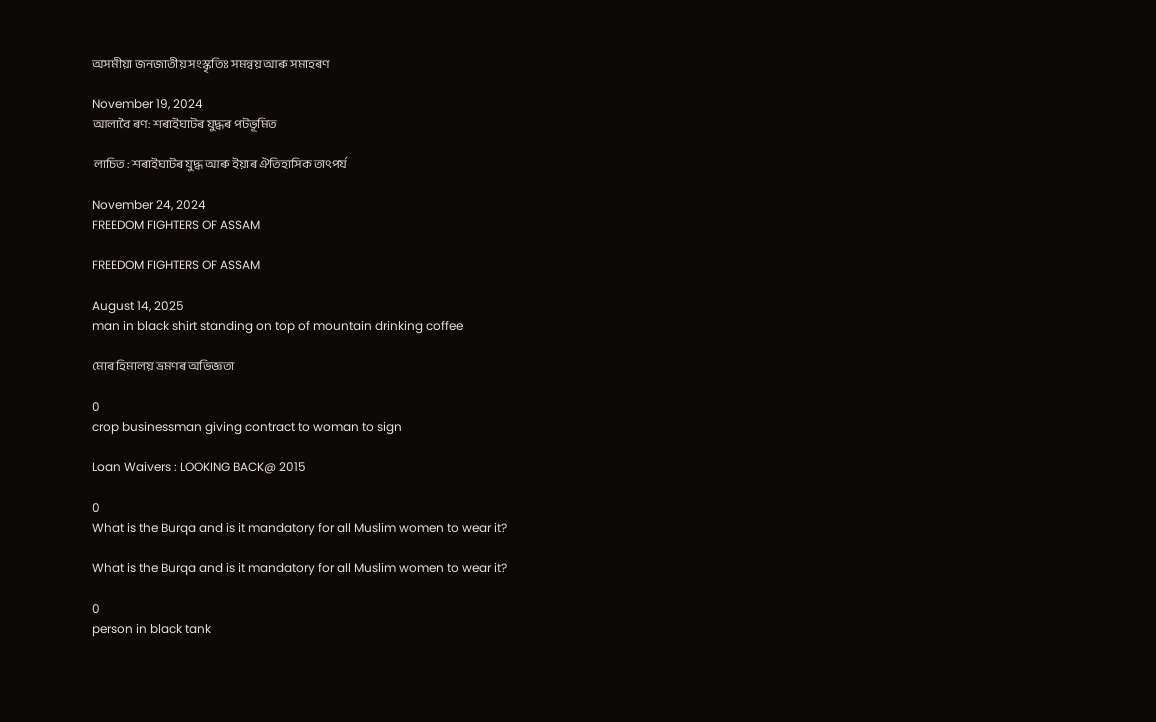অসমীয়া জনজাতীয় সংস্কৃতিঃ সমন্বয় আৰু সমাহৰণ

November 19, 2024
আলাবৈ ৰণ: শৰাইঘাটৰ যুদ্ধৰ পটভূমিত

 লাচিত : শৰাইঘাটৰ যুদ্ধ আৰু ইয়াৰ ঐতিহাসিক তাৎপৰ্য

November 24, 2024
FREEDOM FIGHTERS OF ASSAM

FREEDOM FIGHTERS OF ASSAM

August 14, 2025
man in black shirt standing on top of mountain drinking coffee

মোৰ হিমালয় ভ্ৰমণৰ অভিজ্ঞতা

0
crop businessman giving contract to woman to sign

Loan Waivers : LOOKING BACK@ 2015

0
What is the Burqa and is it mandatory for all Muslim women to wear it?

What is the Burqa and is it mandatory for all Muslim women to wear it?

0
person in black tank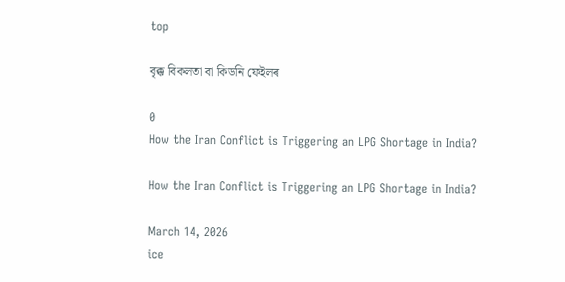top

বৃক্ক বিকলতা বা কিডনি ফেইলৰ

0
How the Iran Conflict is Triggering an LPG Shortage in India?

How the Iran Conflict is Triggering an LPG Shortage in India?

March 14, 2026
ice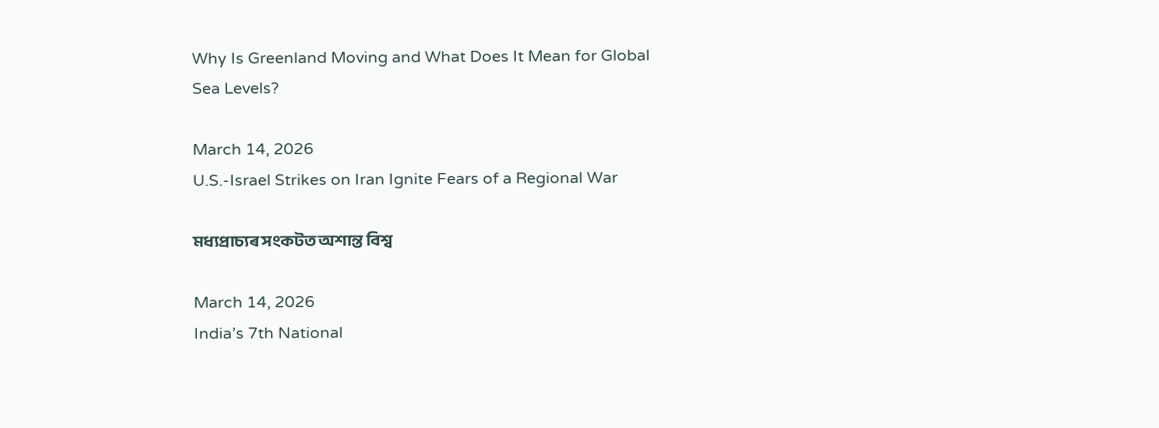Why Is Greenland Moving and What Does It Mean for Global Sea Levels?

March 14, 2026
U.S.-Israel Strikes on Iran Ignite Fears of a Regional War

মধ্যপ্ৰাচ্যৰ সংকটত অশান্ত বিশ্ব

March 14, 2026
India’s 7th National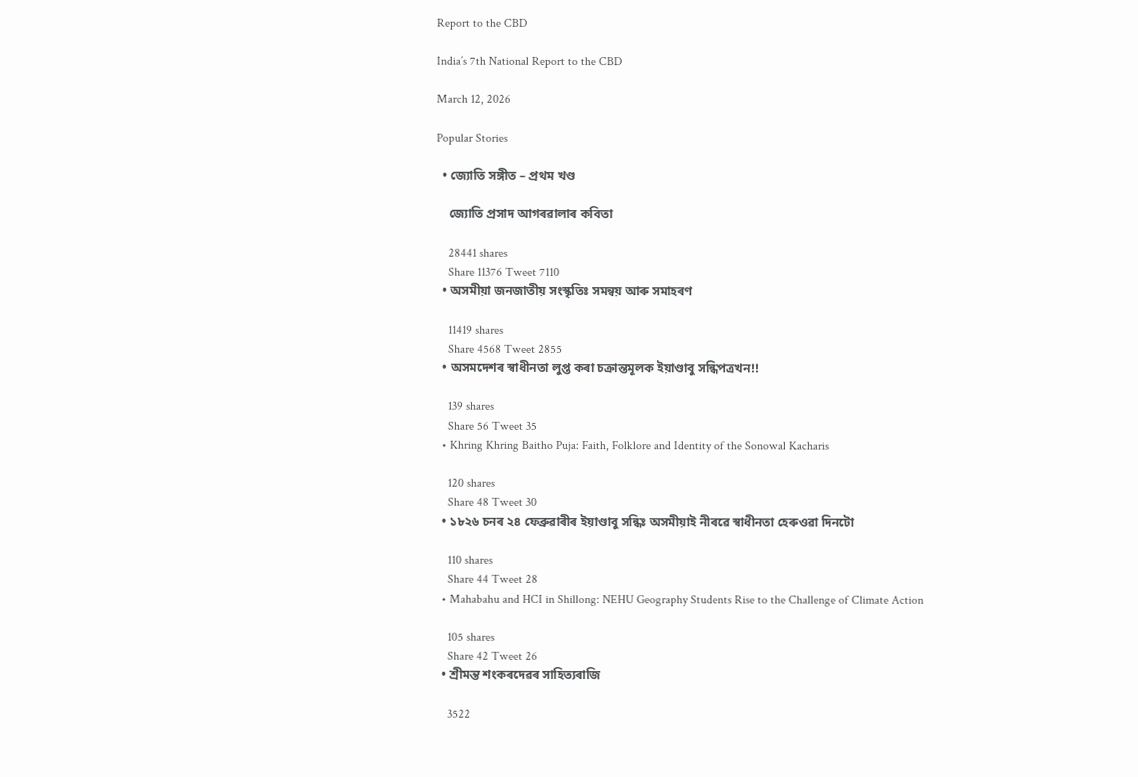Report to the CBD

India’s 7th National Report to the CBD

March 12, 2026

Popular Stories

  • জ্যোতি সঙ্গীত – প্ৰথম খণ্ড

    জ্যোতি প্ৰসাদ আগৰৱালাৰ কবিতা

    28441 shares
    Share 11376 Tweet 7110
  • অসমীয়া জনজাতীয় সংস্কৃতিঃ সমন্বয় আৰু সমাহৰণ

    11419 shares
    Share 4568 Tweet 2855
  • অসমদেশৰ স্বাধীনতা লুপ্ত কৰা চক্ৰান্তমূলক ইয়াণ্ডাবু সন্ধিপত্ৰখন!!

    139 shares
    Share 56 Tweet 35
  • Khring Khring Baitho Puja: Faith, Folklore and Identity of the Sonowal Kacharis

    120 shares
    Share 48 Tweet 30
  • ১৮২৬ চনৰ ২৪ ফেব্ৰুৱাৰীৰ ইয়াণ্ডাবু সন্ধিঃ অসমীয়াই নীৰৱে স্বাধীনতা হেৰুওৱা দিনটো

    110 shares
    Share 44 Tweet 28
  • Mahabahu and HCI in Shillong: NEHU Geography Students Rise to the Challenge of Climate Action

    105 shares
    Share 42 Tweet 26
  • শ্ৰীমন্ত শংকৰদেৱৰ সাহিত্যৰাজি

    3522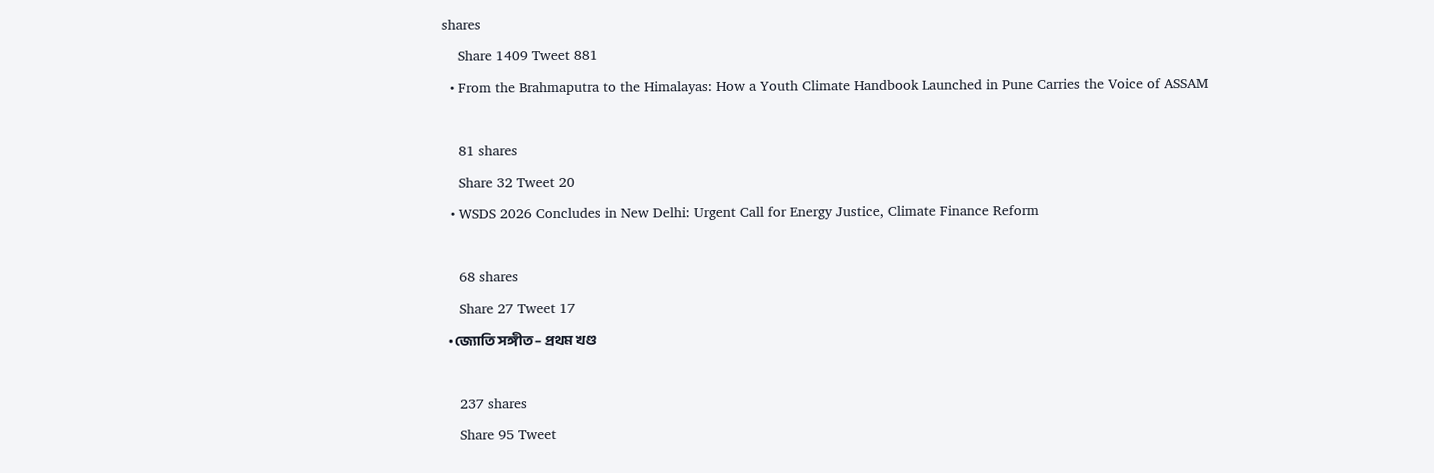shares
    Share 1409 Tweet 881
  • From the Brahmaputra to the Himalayas: How a Youth Climate Handbook Launched in Pune Carries the Voice of ASSAM

    81 shares
    Share 32 Tweet 20
  • WSDS 2026 Concludes in New Delhi: Urgent Call for Energy Justice, Climate Finance Reform

    68 shares
    Share 27 Tweet 17
  • জ্যোতি সঙ্গীত – প্ৰথম খণ্ড

    237 shares
    Share 95 Tweet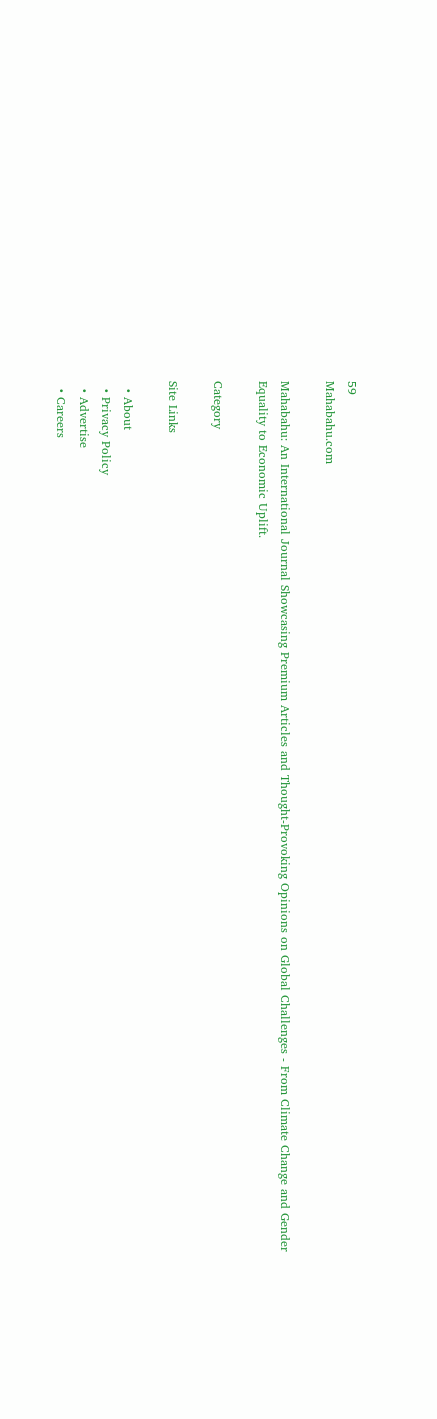59
Mahabahu.com

Mahabahu: An International Journal Showcasing Premium Articles and Thought-Provoking Opinions on Global Challenges - From Climate Change and Gender Equality to Economic Uplift.

Category

Site Links

  • About
  • Privacy Policy
  • Advertise
  • Careers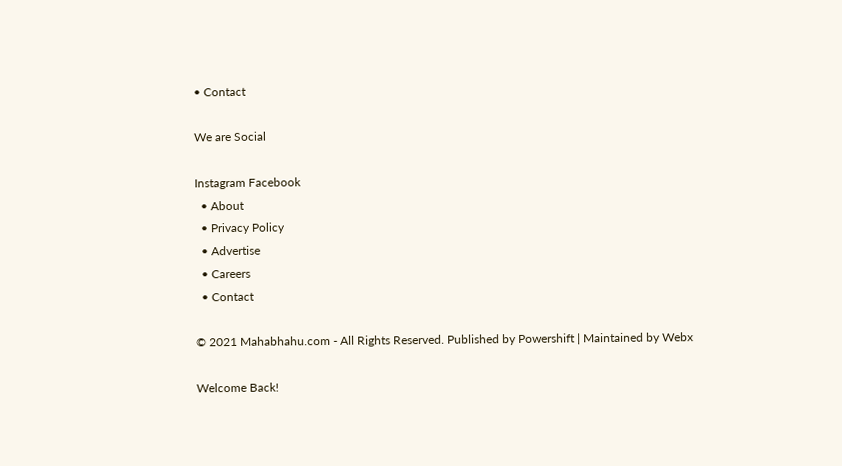• Contact

We are Social

Instagram Facebook
  • About
  • Privacy Policy
  • Advertise
  • Careers
  • Contact

© 2021 Mahabhahu.com - All Rights Reserved. Published by Powershift | Maintained by Webx

Welcome Back!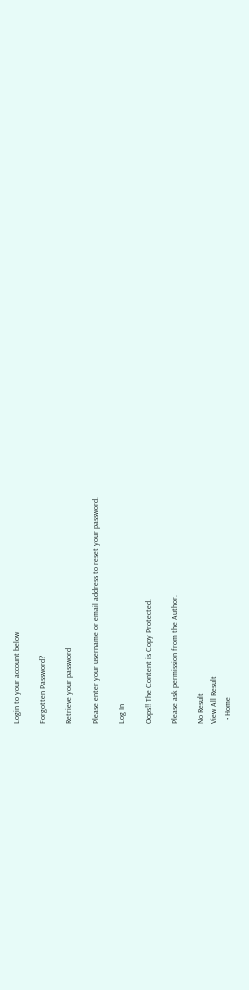Login to your account below

Forgotten Password?

Retrieve your password

Please enter your username or email address to reset your password.

Log In

Oops!! The Content is Copy Protected.

Please ask permission from the Author.

No Result
View All Result
  • Home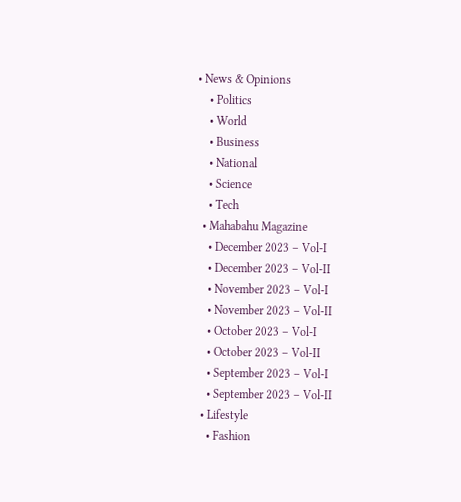• News & Opinions
    • Politics
    • World
    • Business
    • National
    • Science
    • Tech
  • Mahabahu Magazine
    • December 2023 – Vol-I
    • December 2023 – Vol-II
    • November 2023 – Vol-I
    • November 2023 – Vol-II
    • October 2023 – Vol-I
    • October 2023 – Vol-II
    • September 2023 – Vol-I
    • September 2023 – Vol-II
  • Lifestyle
    • Fashion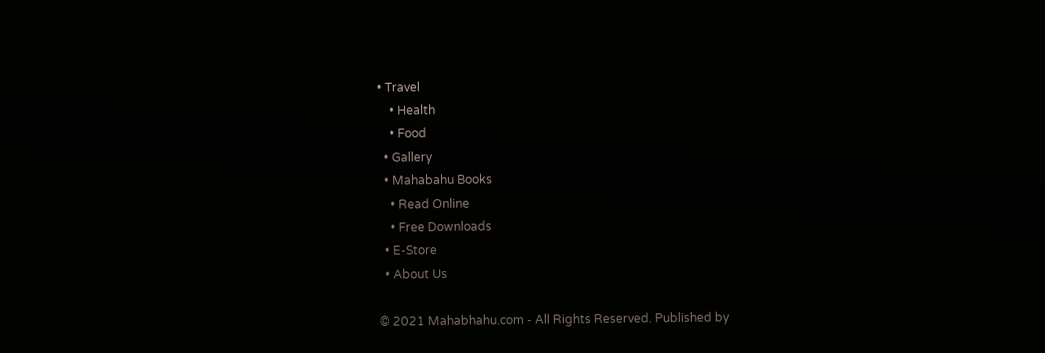• Travel
    • Health
    • Food
  • Gallery
  • Mahabahu Books
    • Read Online
    • Free Downloads
  • E-Store
  • About Us

© 2021 Mahabhahu.com - All Rights Reserved. Published by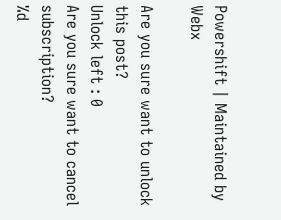Powershift | Maintained by Webx

Are you sure want to unlock this post?
Unlock left : 0
Are you sure want to cancel subscription?
%d